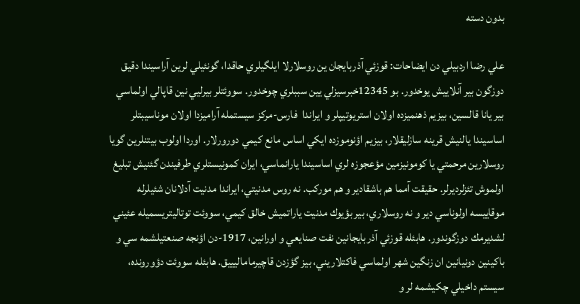بدون دسته

علي رضا اردبيلي دن ايضاحات: قوزئي آذربايجان ين روسلارلا ايلگيلري حاقدا، گونئيلي لرين آراسيندا دقيق دوزگون بير آنلاييش يوخدور. بو 12345خبرسيزلي يين سببلري چوخدور. سووئتلر بيرليي نين قاپالي اولماسي بير يانا قالسين، بيزيم ذهنميزده اولان استريوتيپلر و ايراندا  فارس-مركز سيستمله آراميزدا اولان موناسيبتلر اساسيندا يالنيش قرينه سازليقلار، بيزيم اؤنوموزده ايكي اساس مانع كيمي دورورلار. اوردا اولوب بيتنلرين گويا روسلارين مرحمتي يا كومونيزمين مؤعجوزه لري اساسيندا يارانماسي، ايران كمونيستلري طرفيندن گئنيش تبليغ اولموش تئزلرديرلر. حقيقت آمما هم باشقادير و هم موركب. نه روس مدنيتي، ايراندا مدنيت آدلانان شئيلرله موقاييسه اولوناسي دير و نه روسلاري، بير بؤيوك مدنيت ياراتميش خالق كيمي، سووئت توتاليتريسميله عئيني لشديرمك دوزگوندور. هابئله قوزئي آذربايجانين نفت صنايعي و اورانين، 1917-دن اؤنجه صنعتيلشمه سي و باكينين دونيانين ان زنگين شهر اولماسي فاكتلاريني، بيز گؤزدن قاچيرماماليييق. هابئله سووئت دؤورونده، سيستم داخيلي چكيشمه لر و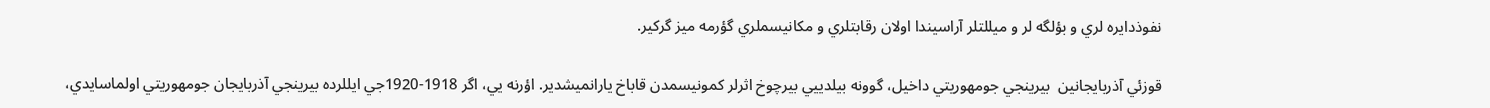نفوذدايره لري و بؤلگه لر و ميللتلر آراسيندا اولان رقابتلري و مكانيسملري گؤرمه ميز گركير.

قوزئي آذربايجانين  بيرينجي جومهوريتي داخيل، گوونه بيلدييي بيرچوخ اثرلر كمونيسمدن قاباخ يارانميشدير. اؤرنه يي، اگر 1918-1920جي ايللرده بيرينجي آذربايجان جومهوريتي اولماسايدي،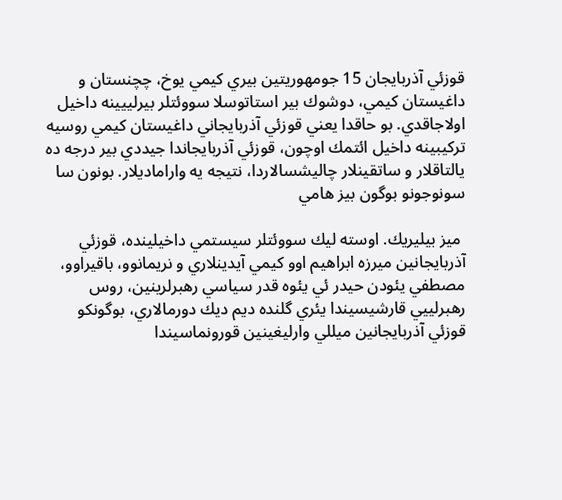قوزئي آذربايجان 15 جومهوريتين بيري كيمي يوخ، چچنستان و داغيستان كيمي، دوشوك بير استاتوسلا سووئتلر بيرلييينه داخيل اولاجاقدي. بو حاقدا يعني قوزئي آذربايجاني داغيستان كيمي روسيه تركيبينه داخيل ائتمك اوچون، قوزئي آذربايجاندا جيددي بير درجه ده يالتاقلار و ساتقينلار چاليشسالاردا، نتيجه يه واراماديلار. بونون سا سونوجونو بوگون بيز هامي

 ميز بيليريك. اوسته ليك سووئتلر سيستمي داخيلينده، قوزئي آذربايجانين ميرزه ابراهيم اوو كيمي آيدينلاري و نريمانوو، باقيراوو، مصطفي يئودن حيدر ئي يئوه قدر سياسي رهبرلرينين، روس رهبرلييي قارشيسيندا يئري گلنده ديم ديك دورمالاري، بوگونكو قوزئي آذربايجانين ميللي وارليغينين قورونماسيندا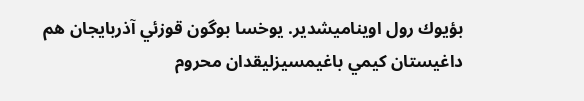بؤيوك رول اويناميشدير. يوخسا بوگون قوزئي آذربايجان هم داغيستان كيمي باغيمسيزليقدان محروم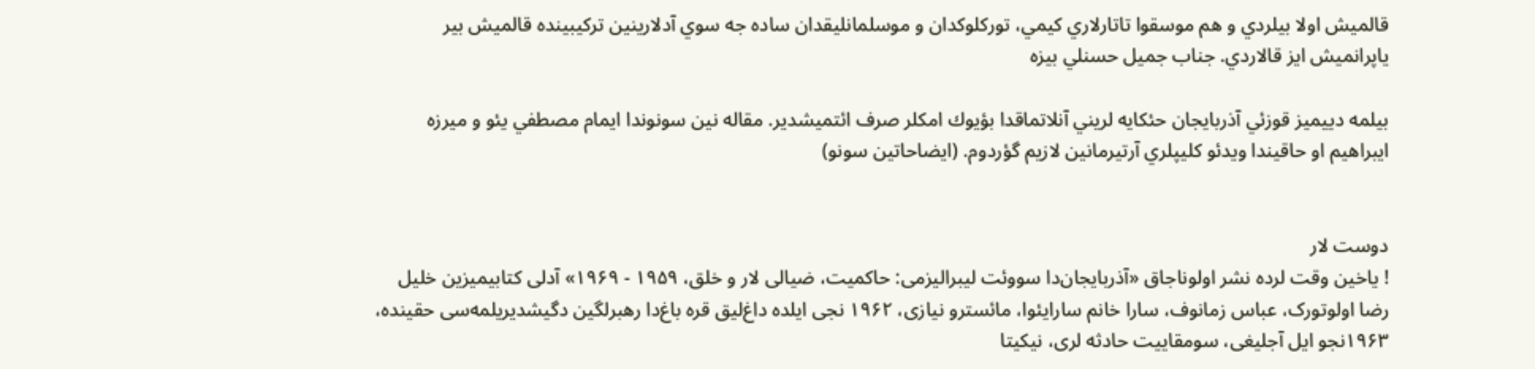قالميش اولا بيلردي و هم موسقوا تاتارلاري كيمي، توركلوكدان و موسلمانليقدان ساده جه سوي آدلارينين تركيبينده قالميش بير ياپرانميش ايز قالاردي. جناب جميل حسنلي بيزه

بيلمه دييميز قوزئي آذربايجان حئكايه لريني آنلاتماقدا بؤيوك امكلر صرف ائتميشدير. مقاله نين سونوندا ايمام مصطفي يئو و ميرزه ايبراهيم او حاقيندا ويدئو كليپلري آرتيرمانين لازيم گؤردوم. (ايضاحاتين سونو)


دوست لار
! یاخین وقت لرده نشر اولوناجاق «آذربایجان‌دا سووئت لیبرالیزمی: حاکمیت، ضیالی لار و خلق، ۱۹۵۹ - ۱۹۶۹» آدلی کتابیمیزین خلیل رضا اولوتورک، عباس زمانوف، سارا خانم سارایئوا، مائسترو نیازی، ۱۹۶۲ نجی ایلده داغ‌لیق قره باغ‌دا رهبرلگین دگیشدیریلمه‌سی حقینده، ۱۹۶۳نجو ایل آجلیغی، سومقاییت حادثه‌ لری، نیکیتا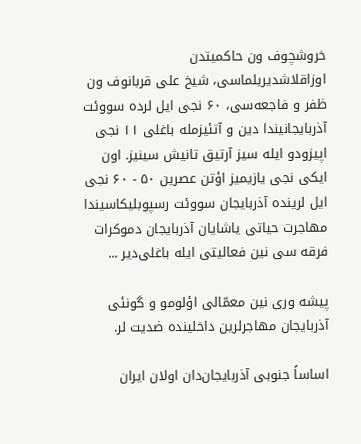خروشچوف ون حاکمیتدن اوزاقلاشدیریلماسی، شیخ علی قربانوف ون ظفر و فاجعه‌سی، ۶۰ نجی ایل لرده سووئت آذربایجانیندا دین و آتئیزمله باغلی ۱۱ نجی اپیزودو ایله سیز آرتیق تانیش سینیز. اون ایکی نجی یازیمیز اؤتن عصرین ۵۰ - ۶۰ نجی ایل لرینده آذربایجان سووئت رسپوبلیکاسیندا مهاجرت حیاتی یاشایان آذربایجان دموکرات فرقه سی نین فعالیتی ایله باغلی‌دیر ...

پیشه وری نین معمّالی اؤلومو و گونئی آذربایجان مهاجرلرین داخلینده ضدیت لر.

اساساً جنوبی آذربایجان‌دان اولان ایران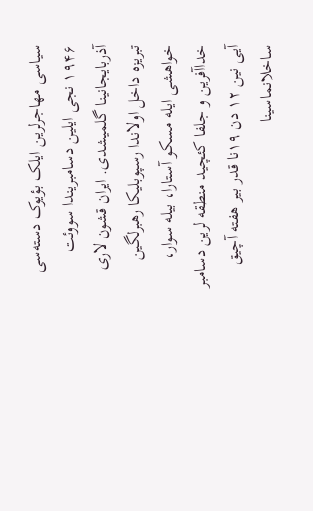سیاسی مهاجرلرین ایلک بؤیوک دسته‌سی ۱۹۴۶ نجی ایلین دسامبریندا سووئت آذربایجانینا گلمیشدی. ایران قشون لاری تبریزه داخل اولاندا رسپوبلیکا رهبرلگین خواهشی ایله مسکو آستارا، بیله سوار، خداآفرین و جلفا کئچید منطقه‌ لرین دسامبر آیی نین ۱۲ دن ۱۹نا قدر بیر هفته آچیق ساخلانماسینا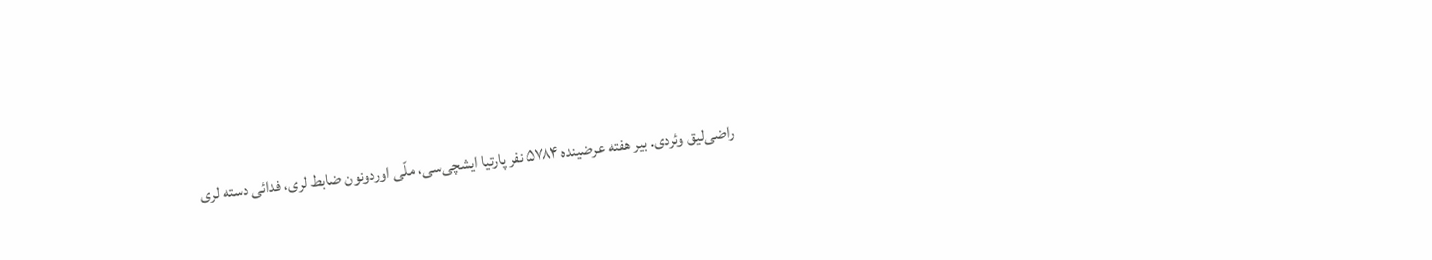راضی‌لیق وئردی. بیر هفته عرضینده ۵۷۸۴ نفر پارتیا ایشچی‌سی، ملّی اوردونون ضابط لری، فدائی دسته‌ لری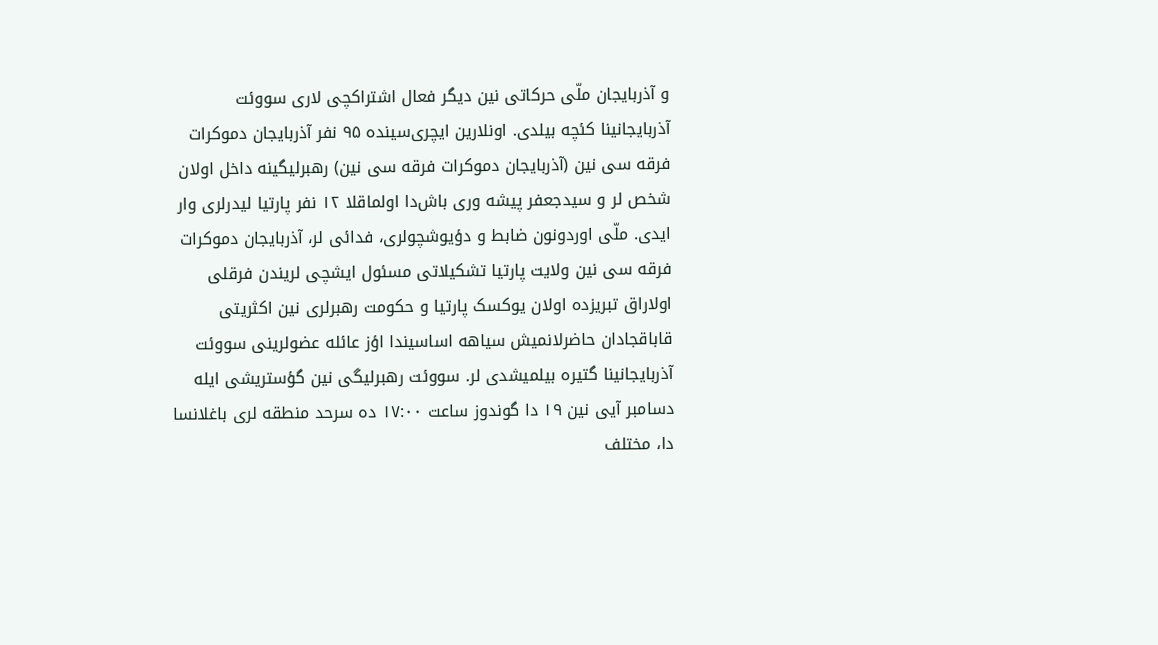و آذربایجان ملّی حرکاتی نین دیگر فعال اشتراکچی لاری سووئت آذربایجانینا کئچه بیلدی. اونلارین ایچری‌سینده ۹۵ نفر آذربایجان دموکرات فرقه سی نین (آذربایجان دموکرات فرقه سی نین) رهبرلیگینه داخل اولان شخص لر و سیدجعفر پیشه وری باش‌دا اولماقلا ۱۲ نفر پارتیا لیدرلری وار ایدی. ملّی اوردونون ضابط و دؤیوشچولری، فدائی لر، آذربایجان دموکرات فرقه سی نین ولایت پارتیا تشکیلاتی مسئول ایشچی لریندن فرقلی اولاراق تبریزده اولان یوکسک پارتیا و حکومت رهبرلری نین اکثریتی قاباقجادان حاضرلانمیش سیاهه اساسیندا اؤز عائله عضولرینی سووئت آذربایجانینا گتیره بیلمیشدی لر. سووئت رهبرلیگی نین گؤستریشی ایله دسامبر آیی نین ۱۹ دا گوندوز ساعت ۱۷:۰۰ ده سرحد منطقه‌ لری باغلانسا دا، مختلف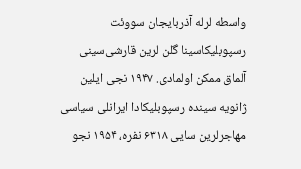واسطه‌ لرله آذربایجان سووئت رسپوبلیکاسینا گلن لرین قارشی‌سینی آلماق ممکن اولمادی. ۱۹۴۷ نجی ایلین ژانویه سینده رسپوبلیکادا ایرانلی سیاسی مهاجرلرین سایی ۶۳۱۸ نفره، ۱۹۵۴ نجو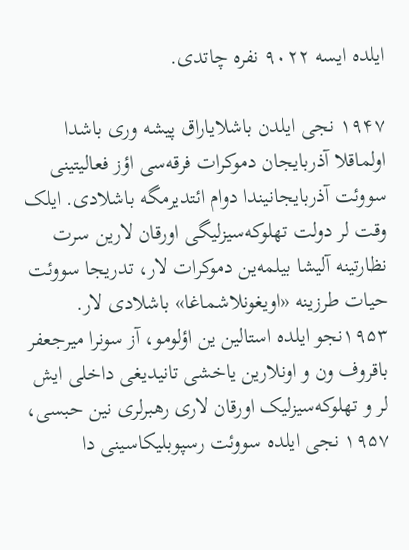ایلده ایسه ۹۰۲۲ نفره چاتدی.

۱۹۴۷ نجی ایلدن باشلایاراق پیشه وری باشدا اولماقلا آذربایجان دموکرات فرقه‌سی اؤز فعالیتینی سووئت آذربایجانیندا دوام ائتدیرمگه باشلادی. ایلک وقت لر دولت تهلوکه‌سیزلیگی اورقان لارین سرت نظارتینه آلیشا بیلمه‌ین دموکرات لار، تدریجا سووئت حیات طرزینه «اویغونلاشماغا» باشلادی لار. ۱۹۵۳نجو ایلده استالین ین اؤلومو، آز سونرا میرجعفر باقروف ون و اونلارین یاخشی تانیدیغی داخلی ایش لر و تهلوکه‌سیزلیک اورقان لاری رهبرلری نین حبسی، ۱۹۵۷ نجی ایلده سووئت رسپوبلیکاسینی دا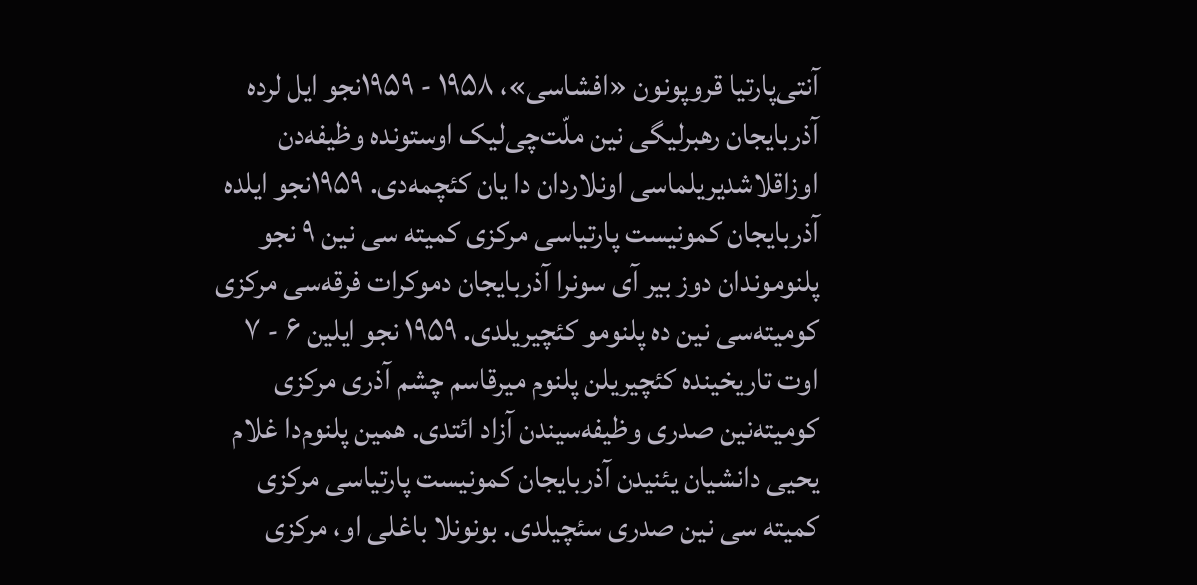آنتی‌پارتیا قروپونون «افشاسی»، ۱۹۵۸ - ۱۹۵۹نجو ایل لرده آذربایجان رهبرلیگی نین ملّت‌چی‌لیک اوستونده وظیفه‌دن اوزاقلاشدیریلماسی اونلاردان دا یان کئچمه‌دی. ۱۹۵۹نجو ایلده آذربایجان کمونیست پارتیاسی مرکزی کمیته سی نین ۹ نجو پلنوموندان دوز بیر آی سونرا آذربایجان دموکرات فرقه‌سی مرکزی کومیته‌سی نین ده پلنومو کئچیریلدی. ۱۹۵۹ نجو ایلین ۶ - ۷ اوت تاریخینده کئچیریلن پلنوم میرقاسم چشم آذری مرکزی کومیته‌نین صدری وظیفه‌سیندن آزاد ائتدی. همین پلنوم‌دا غلام یحیی دانشیان یئنیدن آذربایجان کمونیست پارتیاسی مرکزی کمیته سی نین صدری سئچیلدی. بونونلا باغلی او، مرکزی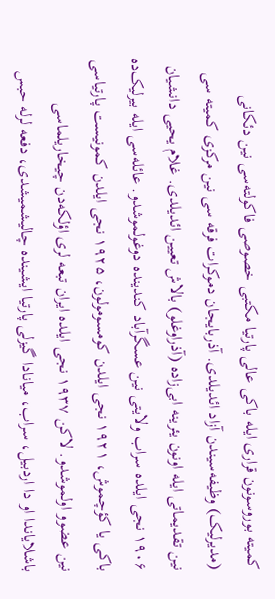کمیته بوروسونون قراری ایله باکی عالی پارتیا مکتبی خصوصی فاکولته‌سی نین دئکانی (مدیرلیک) وظیفه‌سیندن آزاد ائدیلدی. آذربایجان دموکرات فرقه سی نین مرکزی کمیته سی نین تقدیماتی ایله اونون یئرینه ابی‌زاده (آذراوغلو) بالاش تعیین ائدیلدی. غلام یحیی دانشیان ۱۹۰۶ نجی ایلده سراب ولایتی نین عسگرآباد کندینده دوغولموشدو. عائله‌سی ایله بیرلیک‌ده باکی یا کؤچموش، ۱۹۲۱ نجی ایلدن کومسومولون، ۱۹۲۵ نجی ایلدن کمونیست پارتیاسی نین عضوو اولموشدو. لاکن ۱۹۳۷ نجی ایلده ایران تبعه‌ لری اؤلکه‌دن چیخاریلماسی باشلایاندا او دا اردبیل، سراب، میانادا گیزلی پارتیا ایشینده چالیشمیشدی، دفعه‌ لرله حبس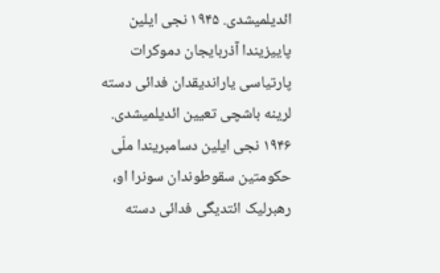ائدیلمیشدی. ۱۹۴۵ نجی ایلین پاییزیندا آذربایجان دموکرات پارتیاسی یاراندیقدان فدائی دسته‌ لرینه باشچی تعیین ائدیلمیشدی. ۱۹۴۶ نجی ایلین دسامبریندا ملّی حکومتین سقوطوندان سونرا او، رهبرلیک ائتدیگی فدائی دسته‌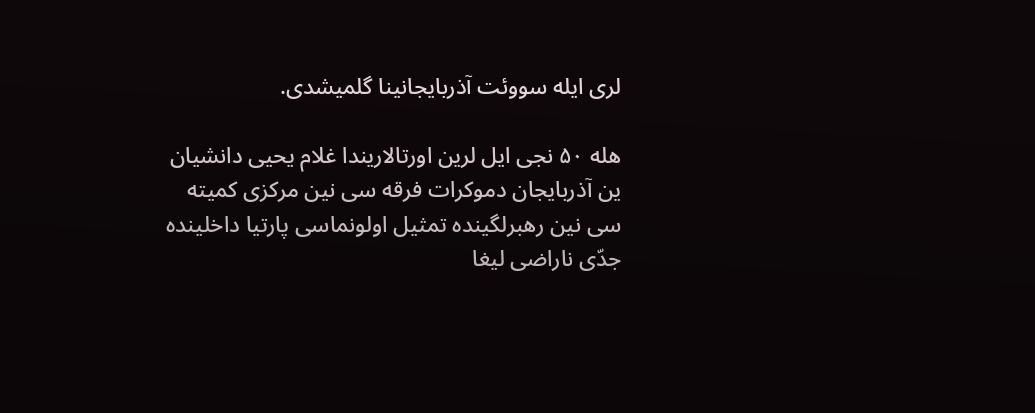لری ایله سووئت آذربایجانینا گلمیشدی.

هله ۵۰ نجی ایل لرین اورتالاریندا غلام یحیی دانشیان ین آذربایجان دموکرات فرقه سی نین مرکزی کمیته سی نین رهبرلگینده تمثیل اولونماسی پارتیا داخلینده جدّی ناراضی لیغا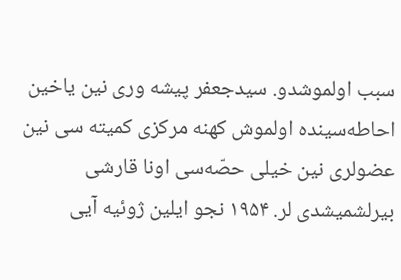سبب اولموشدو. سیدجعفر پیشه وری نین یاخین احاطه‌سینده اولموش کهنه مرکزی کمیته سی نین عضولری نین خیلی حصّه‌سی اونا قارشی بیرلشمیشدی لر. ۱۹۵۴ نجو ایلین ژوئیه آیی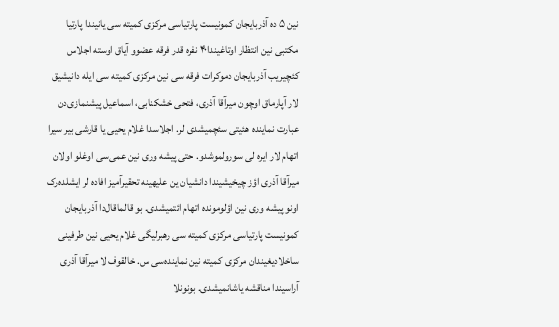نین ۵ ده آذربایجان کمونیست پارتیاسی مرکزی کمیته سی یانیندا پارتیا مکتبی نین انتظار اوتاغیندا۴۰ نفره قدر فرقه عضوو آیاق اوسته اجلاس کئچیریب آذربایجان دموکرات فرقه سی نین مرکزی کمیته سی ایله دانیشیق لار آپارماق اوچون میرآقا آذری، فتحی خشکنابی، اسماعیل پیشنمازی‌دن عبارت نماینده هئیتی سئچمیشدی لر. اجلاسدا غلام یحیی یا قارشی بیر سیرا اتهام لار ایر‌ه لی سورولموشدو. حتی پیشه وری نین عمی‌سی اوغلو اولان میرآقا آذری اؤز چیخیشیندا دانشیان ین علیهینه تحقیرآمیز افاده‌ لر ایشلده‌رک اونو پیشه وری نین اؤلومونده اتهام ائتمیشدی. بو قالماقال‌دا آذربایجان کمونیست پارتیاسی مرکزی کمیته سی رهبرلیگی غلام یحیی نین طرفینی ساخلادیغیندان مرکزی کمیته نین نماینده‌سی س. خالقوف لا میرآقا آذری آراسیندا مناقشه یاشانمیشدی. بونونلا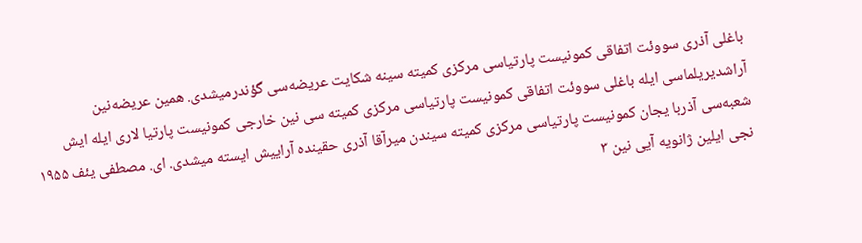باغلی آذری سووئت اتفاقی کمونیست پارتیاسی مرکزی کمیته سینه شکایت عریضه‌سی گؤندرمیشدی. همین عریضه‌نین آراشدیریلماسی ایله باغلی سووئت اتفاقی کمونیست پارتیاسی مرکزی کمیته سی نین خارجی کمونیست پارتیا لاری ایله ایش شعبه‌سی آذربا یجان کمونیست پارتیاسی مرکزی کمیته سیندن میرآقا آذری حقینده آراییش ایسته میشدی. ای. مصطفی یئف ۱۹۵۵ نجی ایلین ژانویه آیی نین ۳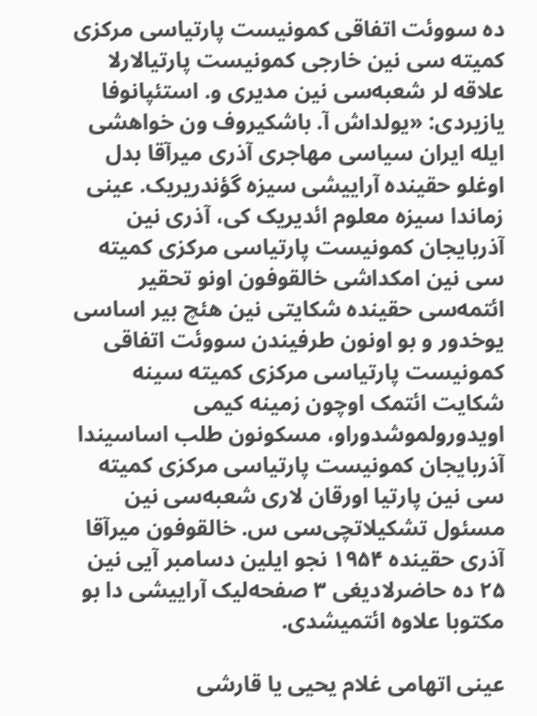ده سووئت اتفاقی کمونیست پارتیاسی مرکزی کمیته سی نین خارجی کمونیست پارتیالارلا علاقه‌ لر شعبه‌سی نین مدیری و. استئپانوفا یازیردی: «یولداش آ. باشکیروف ون خواهشی ایله ایران سیاسی مهاجری آذری میرآقا بدل اوغلو حقینده آراییشی سیزه گؤندریریک. عینی زماندا سیزه معلوم ائدیریک کی، آذری نین آذربایجان کمونیست پارتیاسی مرکزی کمیته سی نین امکداشی خالقوفون اونو تحقیر ائتمه‌سی حقینده شکایتی نین هئچ بیر اساسی یوخدور و بو اونون طرفیندن سووئت اتفاقی کمونیست پارتیاسی مرکزی کمیته سینه شکایت ائتمک اوچون زمینه کیمی اویدورولموشدوراو، مسکونون طلب اساسیندا آذربایجان کمونیست پارتیاسی مرکزی کمیته سی نین پارتیا اورقان لاری شعبه‌سی نین مسئول تشکیلاتچی‌سی س. خالقوفون میرآقا آذری حقینده ۱۹۵۴ نجو ایلین دسامبر آیی نین ۲۵ ده حاضرلادیغی ۳ صفحه‌لیک آراییشی دا بو مکتوبا علاوه ائتمیشدی.

عینی اتهامی غلام یحیی یا قارشی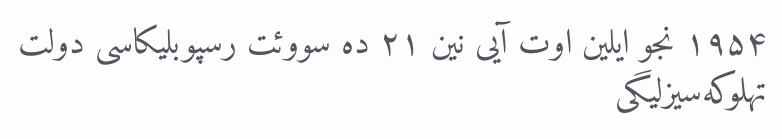۱۹۵۴ نجو ایلین اوت آیی نین ۲۱ ده سووئت رسپوبلیکاسی دولت تهلوکه‌سیزلیگی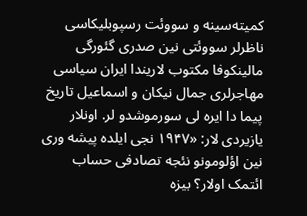کمیته‌سینه و سووئت رسپوبلیکاسی ناظرلر سووئتی نین صدری گئورگی مالینکوفا مکتوب لاریندا ایران سیاسی مهاجرلری جمال نیکان و اسماعیل تاریخ پیما دا ایر‌ه لی سورموشدو لر. اونلار یازیردی لار: «۱۹۴۷ نجی ایلده پیشه وری نین اؤلومونو نئجه تصادفی حساب ائتمک اولار؟ بیزه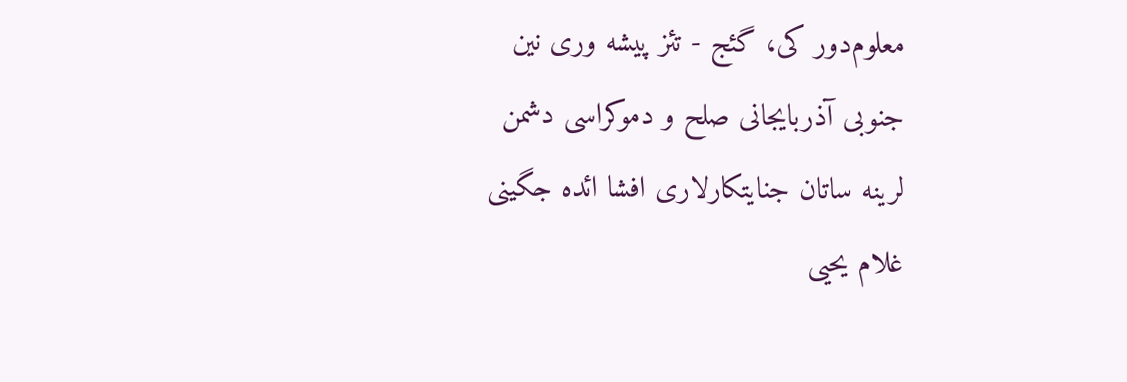معلوم‌دور کی، گئج - تئز پیشه وری نین جنوبی آذربایجانی صلح و دموکراسی دشمن لرینه ساتان جنایتکارلاری افشا ائده جگینی غلام یحیی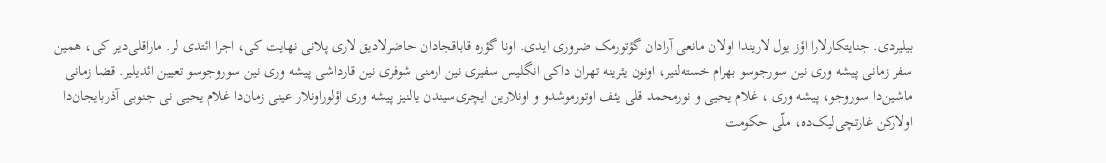بیلیردی. جنایتکارلارا اؤز یول لاریندا اولان مانعی آرادان گؤتورمک ضروری ایدی. اونا گؤره قاباقجادان حاضرلادیق لاری پلانی نهایت کی، اجرا ائتدی لر. ماراقلی‌دیر کی، همین سفر زمانی پیشه وری نین سورجوسو بهرام خسته‌لنیر، اونون یئرینه تهران داکی انگلیس سفیری نین ارمنی شوفری نین قارداشی پیشه وری نین سوروجوسو تعیین ائدیلیر. قضا زمانی ماشین‌دا سوروجو، پیشه وری ، غلام یحیی و نورمحمد قلی یئف اوتورموشدو و اونلارین ایچری‌سیندن یالنیز پیشه وری اؤلوراونلار عینی زمان‌دا غلام یحیی نی جنوبی آذربایجان‌دا اولارکن غارتچی‌لیک‌ده، ملّی حکومت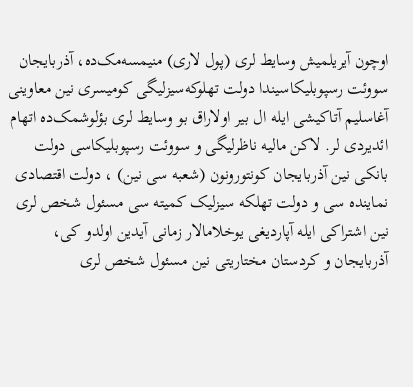اوچون آیریلمیش وسایط لری (پول لاری) منیمسه‌مک‌ده، آذربایجان سووئت رسپوبلیکاسیندا دولت تهلوکه‌سیزلیگی کومیسری نین معاوینی آغاسلیم آتاکیشی ایله ال بیر اولاراق بو وسایط لری بؤلوشمک‌ده اتهام ائدیردی لر. لاکن مالیه ناظرلیگی و سووئت رسپوبلیکاسی دولت بانکی نین آذربایجان کونتورونون (شعبه سی نین) ، دولت اقتصادی نماینده سی و دولت تهلکه سیزلیک کمیته سی مسئول شخص لری نین اشتراکی ایله آپاردیغی یوخلامالار زمانی آیدین اولدو کی، آذربایجان و کردستان مختاریتی نین مسئول شخص لری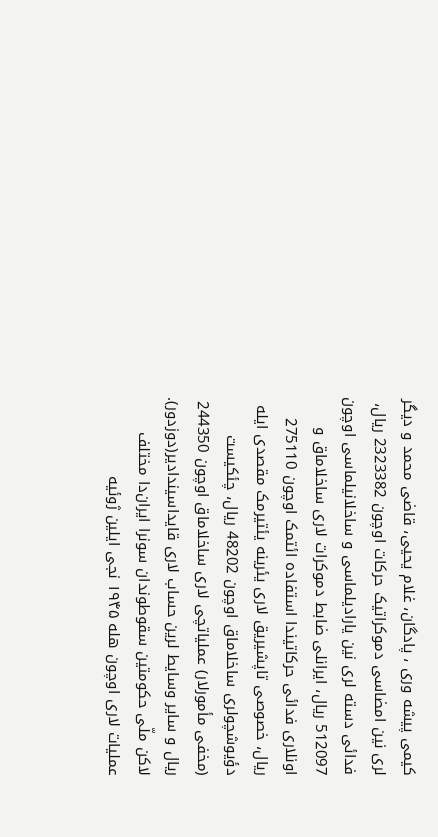کیمی پیشه وری ، پادگان، غلام یحیی، قاضی محمد و دیگر لری نین امضاسی دموکراتیک حرکات اوچون 2323382 ریال، فدائی دسته‌ لری نین یارادیلماسی و ساخلانیلماسی اوچون 512097 ریال، ایرانلی ضابط دموکرات لاری ساخلاماق و اونلاری فدائی حرکاتیندا استفاده ائتمک اوچون 275110 ریال، خصوصی تاپشیریق لاری یئرینه یئتیرمک مقصدی ایله دؤیوشچولری ساخلاماق اوچون 48202 ریال، چئکیست (مخفی مأمورلار) عملیاتچی لاری ساخلاماق اوچون 244350 ریال و سایر وسایط لرین حساب لاری قایداسیندادیر(دوزدور). لاکن ملّی حکومتین سقوطوندان سونرا ایران‌دا مختلف عملیات لاری اوچون هله ۱۹۴۵ نجی ایلین ژوئیه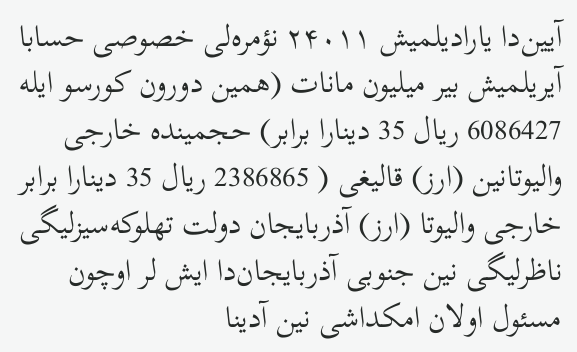آیین‌دا یارادیلمیش ۲۴۰۱۱ نؤمره‌لی خصوصی حسابا آیریلمیش بیر میلیون مانات (همین دورون کورسو ایله 6086427 ریال 35 دینارا برابر) حجمینده خارجی والیوتانین (ارز) قالیغی ( 2386865 ریال 35 دینارا برابر خارجی والیوتا (ارز) آذربایجان دولت تهلوکه‌سیزلیگی ناظرلیگی نین جنوبی آذربایجان‌دا ایش لر اوچون مسئول اولان امکداشی نین آدینا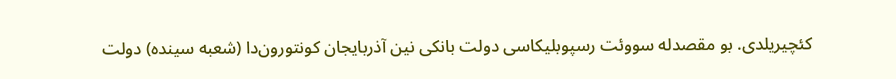کئچیریلدی. بو مقصدله سووئت رسپوبلیکاسی دولت بانکی نین آذربایجان کونتورون‌دا (شعبه سینده) دولت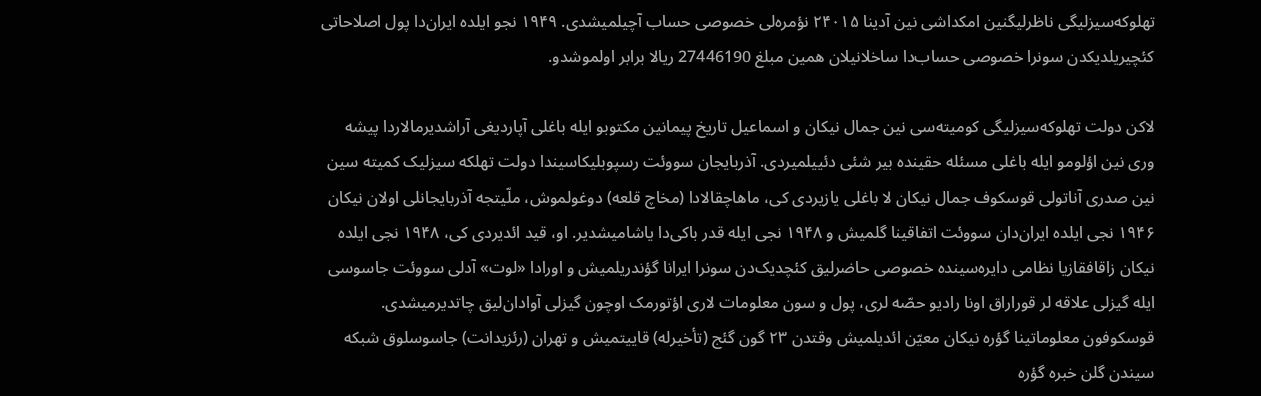تهلوکه‌سیزلیگی ناظرلیگنین امکداشی نین آدینا ۲۴۰۱۵ نؤمره‌لی خصوصی حساب آچیلمیشدی. ۱۹۴۹ نجو ایلده ایران‌دا پول اصلاحاتی کئچیریلدیکدن سونرا خصوصی حساب‌دا ساخلانیلان همین مبلغ 27446190 ریالا برابر اولموشدو.

لاکن دولت تهلوکه‌سیزلیگی کومیته‌سی نین جمال نیکان و اسماعیل تاریخ پیمانین مکتوبو ایله باغلی آپاردیغی آراشدیرمالاردا پیشه وری نین اؤلومو ایله باغلی مسئله حقینده بیر شئی دئییلمیردی. آذربایجان سووئت رسپوبلیکاسیندا دولت تهلکه سیزلیک کمیته سین نین صدری آناتولی قوسکوف جمال نیکان لا باغلی یازیردی کی، ماهاچقالادا (مخاچ قلعه) دوغولموش، ملّیتجه آذربایجانلی اولان نیکان ۱۹۴۶ نجی ایلده ایران‌دان سووئت اتفاقینا گلمیش و ۱۹۴۸ نجی ایله قدر باکی‌دا یاشامیشدیر. او، قید ائدیردی کی، ۱۹۴۸ نجی ایلده نیکان زاقافقازیا نظامی دایره‌سینده خصوصی حاضرلیق کئچدیک‌دن سونرا ایرانا گؤندریلمیش و اورادا «لوت» آدلی سووئت جاسوسی ایله گیزلی علاقه‌ لر قوراراق اونا رادیو حصّه‌ لری، پول و سون معلومات لاری اؤتورمک اوچون گیزلی آوادان‌لیق چاتدیرمیشدی. قوسکوفون معلوماتینا گؤره نیکان معیّن ائدیلمیش وقتدن ۲۳ گون گئج (تأخیرله) قاییتمیش و تهران (رئزیدانت) جاسوسلوق شبکه سیندن گلن خبره گؤره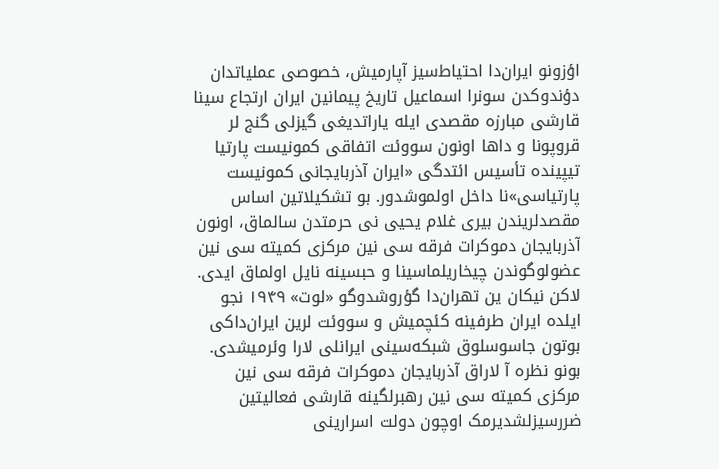اؤزونو ایران‌دا احتیاط‌سیز آپارمیش، خصوصی عملیاتدان دؤندوکدن سونرا اسماعیل تاریخ پیمانین ایران ارتجاع سینا قارشی مبارزه مقصدی ایله یاراتدیغی گیزلی گنج لر قروپونا و داها اونون سووئت اتفاقی کمونیست پارتیا تیپینده تأسیس ائتدگی «ایران آذربایجانی کمونیست پارتیاسی»نا داخل اولموشدور. بو تشکیلاتین اساس مقصدلریندن بیری غلام یحیی نی حرمتدن سالماق، اونون آذربایجان دموکرات فرقه سی نین مرکزی کمیته سی نین عضولوگوندن چیخاریلماسینا و حبسینه نایل اولماق ایدی. لاکن نیکان ین تهران‌دا گؤروشدوگو «لوت» ۱۹۴۹ نجو ایلده ایران طرفینه کئچمیش و سووئت لرین ایران‌داکی بوتون جاسوسلوق شبکه‌سینی ایرانلی لارا وئرمیشدی. بونو نظره آ لاراق آذربایجان دموکرات فرقه سی نین مرکزی کمیته سی نین رهبرلگینه قارشی فعالیتین ضررسیزلشدیرمک اوچون دولت اسرارینی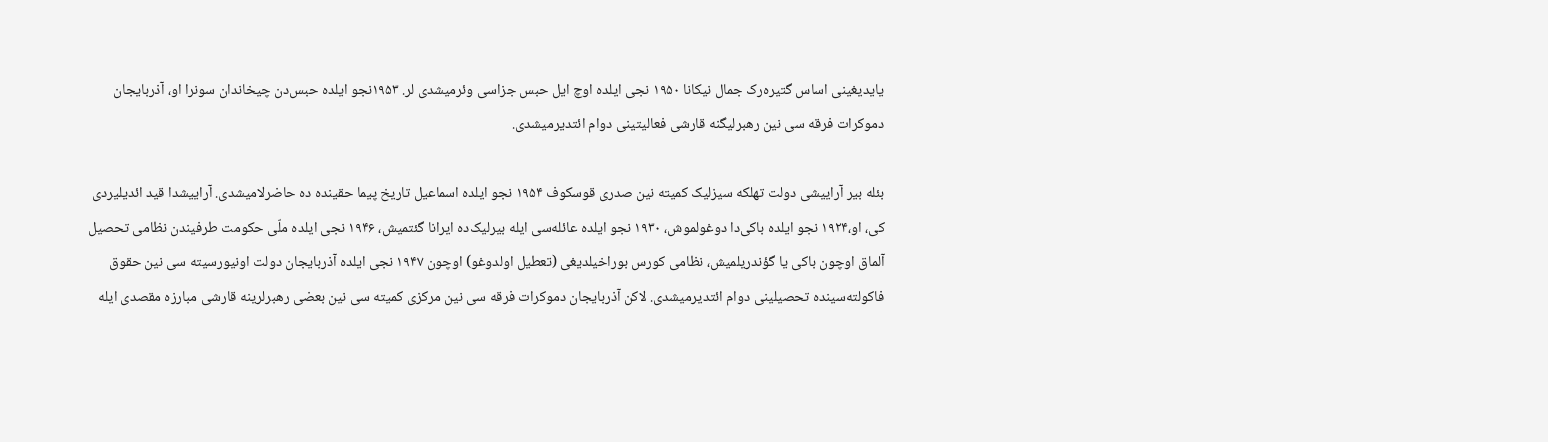یایدیغینی اساس گتیره‌رک جمال نیکانا ۱۹۵۰ نجی ایلده اوچ ایل حبس جزاسی وئرمیشدی لر. ۱۹۵۳نجو ایلده حبس‌دن چیخاندان سونرا او، آذربایجان دموکرات فرقه سی نین رهبرلیگنه قارشی فعالیتینی دوام ائتدیرمیشدی.

بئله بیر آراییشی دولت تهلکه سیزلیک کمیته نین صدری قوسکوف ۱۹۵۴ نجو ایلده اسماعیل تاریخ پیما حقینده ده حاضرلامیشدی. آراییشدا قید ائدیلیردی کی، او،۱۹۲۴ نجو ایلده باکی‌دا دوغولموش، ۱۹۳۰ نجو ایلده عائله‌سی ایله بیرلیک‌ده ایرانا گئتمیش، ۱۹۴۶ نجی ایلده ملّی حکومت طرفیندن نظامی تحصیل آلماق اوچون باکی یا گؤندریلمیش، نظامی کورس بوراخیلدیغی (تعطیل اولدوغو) اوچون ۱۹۴۷ نجی ایلده آذربایجان دولت اونیورسیته سی نین حقوق فاکولته‌سینده تحصیلینی دوام ائتدیرمیشدی. لاکن آذربایجان دموکرات فرقه سی نین مرکزی کمیته سی نین بعضی رهبرلرینه قارشی مبارزه مقصدی ایله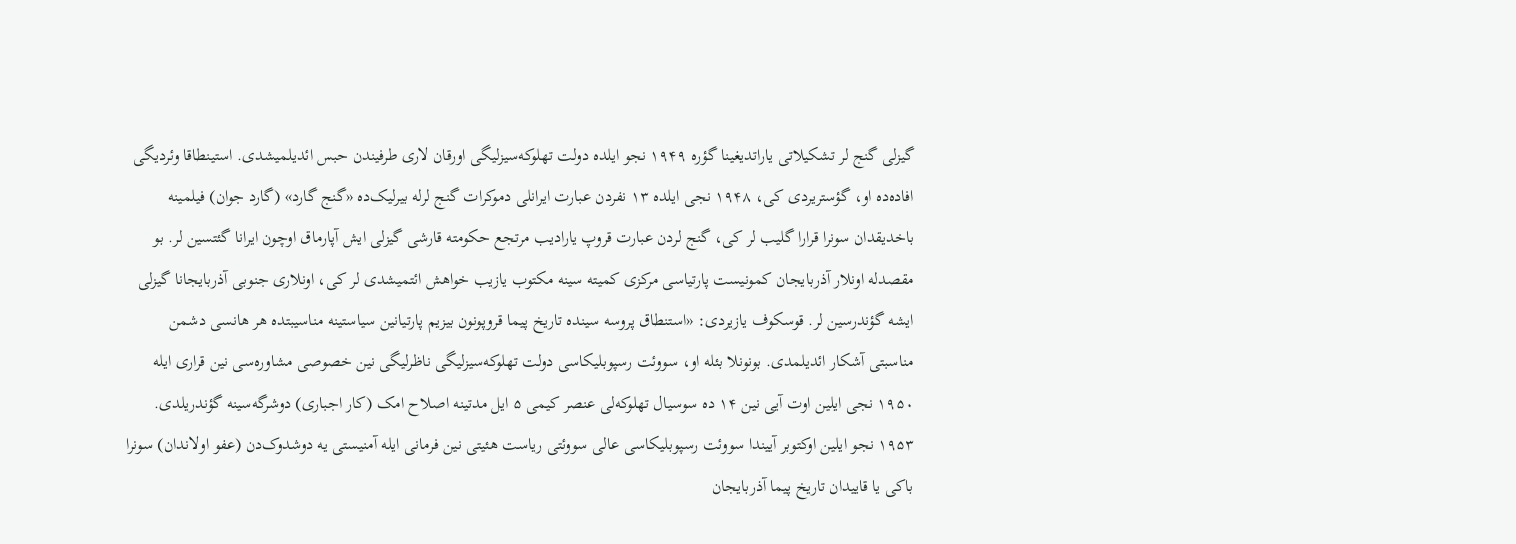گیزلی گنج لر تشکیلاتی یاراتدیغینا گؤره ۱۹۴۹ نجو ایلده دولت تهلوکه‌سیزلیگی اورقان لاری طرفیندن حبس ائدیلمیشدی. استینطاقا وئردیگی افاده‌ده او، گؤستریردی کی، ۱۹۴۸ نجی ایلده ۱۳ نفردن عبارت ایرانلی دموکرات گنج لرله بیرلیک‌ده «گنج گارد» (گارد جوان) فیلمینه باخدیقدان سونرا قرارا گلیب لر کی، گنج لردن عبارت قروپ یارادیب مرتجع حکومته قارشی گیزلی ایش آپارماق اوچون ایرانا گئتسین لر. بو مقصدله اونلار آذربایجان کمونیست پارتیاسی مرکزی کمیته سینه مکتوب یازیب خواهش ائتمیشدی لر کی، اونلاری جنوبی آذربایجانا گیزلی ایشه گؤندرسین لر. قوسکوف یازیردی: «استنطاق پروسه سینده تاریخ پیما قروپونون بیزیم پارتیانین سیاستینه مناسیبتده هر هانسی دشمن مناسبتی آشکار ائدیلمدی. بونونلا بئله او، سووئت رسپوبلیکاسی دولت تهلوکه‌سیزلیگی ناظرلیگی نین خصوصی مشاوره‌سی نین قراری ایله ۱۹۵۰ نجی ایلین اوت آیی نین ۱۴ ده سوسیال تهلوکه‌لی عنصر کیمی ۵ ایل مدتینه اصلاح امک (کار اجباری) دوشرگه‌سینه گؤندریلدی. ۱۹۵۳ نجو ایلین اوکتوبر آییندا سووئت رسپوبلیکاسی عالی سووئتی ریاست هئیتی نین فرمانی ایله آمنیستی یه دوشدوک‌دن (عفو اولاندان) سونرا باکی یا قاییدان تاریخ پیما آذربایجان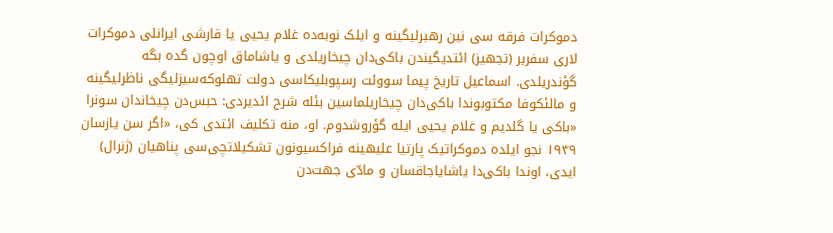دموکرات فرقه سی نین رهبرلیگینه و ایلک نوبه‌ده غلام یحیی یا قارشی ایرانلی دموکرات لاری سفربر (تجهیز) ائتدیگیندن باکی‌دان چیخاریلدی و یاشاماق اوچون گده بگه‌ گؤندریلدی. اسماعیل تاریخ پیما سووئت رسپوبلیکاسی دولت تهلوکه‌سیزلیگی ناظرلیگینه و مالئکوفا مکتوبوندا باکی‌دان چیخاریلماسین بئله شرح ائدیردی: حبس‌دن چیخاندان سونرا «باکی یا گلدیم و غلام یحیی ایله گؤروشدوم. او، منه تکلیف ائتدی کی، «اگر سن یازسان ۱۹۴۹ نجو ایلده دموکراتیک پارتیا علیهینه فراکسیونون تشکیلاتچی‌سی پناهیان (ژنرال) ایدی، اوندا باکی‌دا یاشایاجاقسان و مادّی جهت‌دن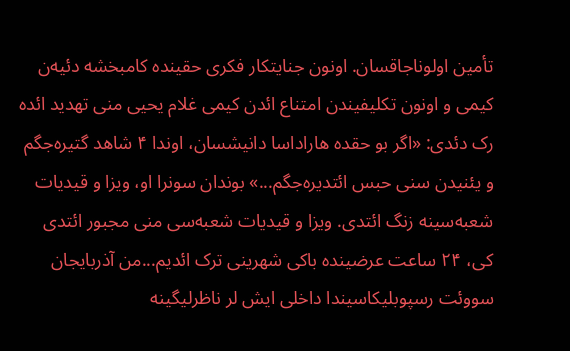تأمین اولوناجاقسان. اونون جنایتکار فکری حقینده کامبخشه دئیه‌ن کیمی و اونون تکلیفیندن امتناع ائد‌ن کیمی غلام یحیی منی تهدید ائد‌ه رک دئدی: «اگر بو حقده هاراداسا دانیشسان، اوندا ۴ شاهد گتیره‌جگم و یئنیدن سنی حبس ائتدیره‌جگم...» بوندان سونرا او، ویزا و قیدیات شعبه‌سینه زنگ ائتدی. ویزا و قیدیات شعبه‌سی منی مجبور ائتدی کی، ۲۴ ساعت عرضینده باکی شهرینی ترک ائدیم...من آذربایجان سووئت رسپوبلیکاسیندا داخلی ایش لر ناظرلیگینه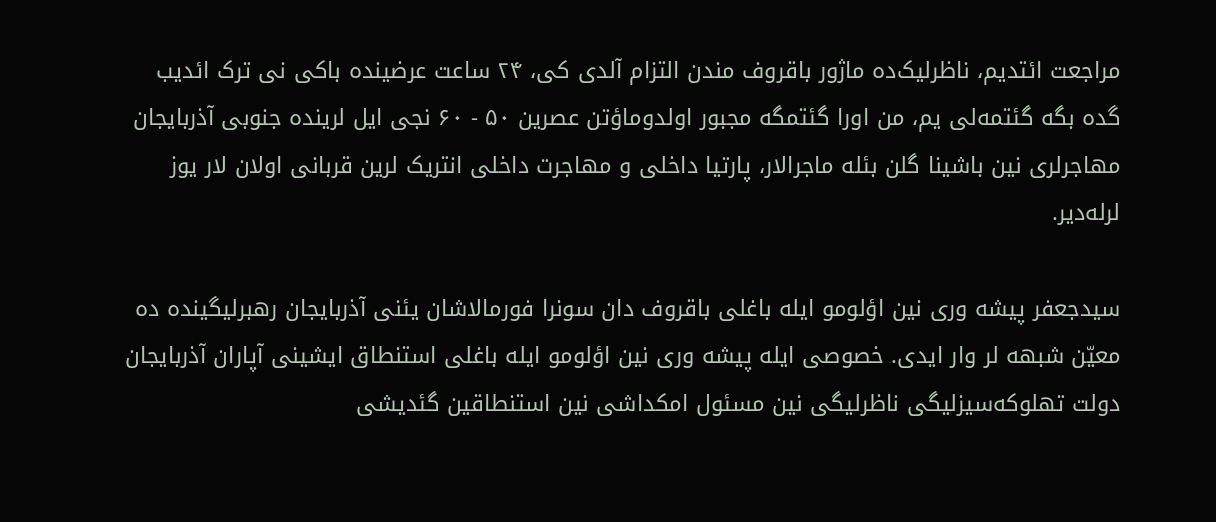مراجعت ائتدیم، ناظرلیک‌ده ماژور باقروف مندن التزام آلدی کی، ۲۴ ساعت عرضینده باکی نی ترک ائدیب گده بگه‌ گئتمه‌لی یم، من اورا گئتمگه مجبور اولدوماؤتن عصرین ۵۰ - ۶۰ نجی ایل لرینده جنوبی آذربایجان مهاجرلری نین باشینا گلن بئله ماجرالار، پارتیا داخلی و مهاجرت داخلی انتریک لرین قربانی اولان لار یوز لرله‌دیر.

سیدجعفر پیشه وری نین اؤلومو ایله باغلی باقروف دان سونرا فورمالاشان یئنی آذربایجان رهبرلیگینده ده معیّن شبهه‌ لر وار ایدی. خصوصی ایله پیشه وری نین اؤلومو ایله باغلی استنطاق ایشینی آپاران آذربایجان دولت تهلوکه‌سیزلیگی ناظرلیگی نین مسئول امکداشی نین استنطاقین گئدیشی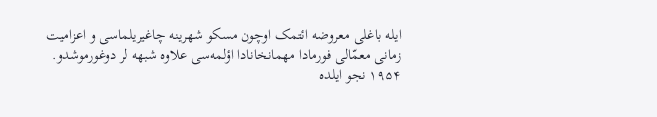ایله باغلی معروضه ائتمک اوچون مسکو شهرینه چاغیریلماسی و اعزامیت زمانی معمّالی فورمادا مهمانخانادا اؤلمه‌سی علاوه شبهه‌ لر دوغورموشدو. ۱۹۵۴ نجو ایلده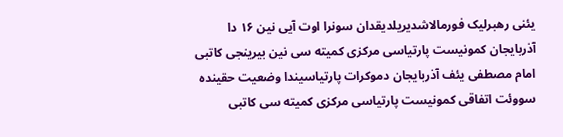یئنی رهبرلیک فورمالاشدیریلدیقدان سونرا اوت آیی نین ۱۶ دا آذربایجان کمونیست پارتیاسی مرکزی کمیته سی نین بیرینجی کاتبی امام مصطفی یئف آذربایجان دموکرات پارتیاسیندا وضعیت حقینده سووئت اتفاقی کمونیست پارتیاسی مرکزی کمیته سی کاتبی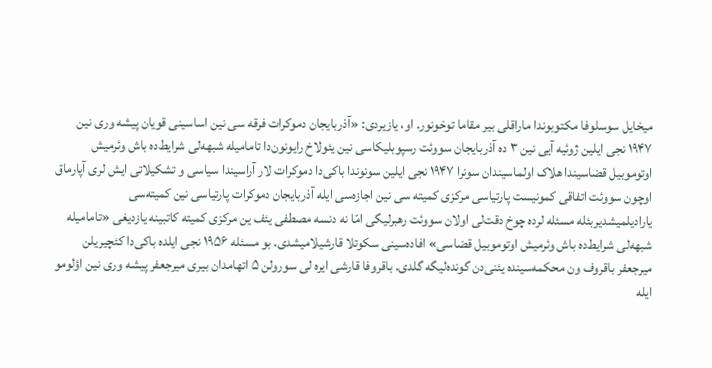میخایل سوسلوفا مکتوبوندا ماراقلی بیر مقاما توخونور. او، یازیردی: «آذربایجان دموکرات فرقه سی نین اساسینی قویان پیشه وری نین ۱۹۴۷ نجی ایلین ژوئیه آیی نین ۳ ده آذربایجان سووئت رسپوبلیکاسی نین یئولاخ رایونون‌دا تامامیله شبهه‌لی شرایط‌ده باش وئرمیش اوتوموبیل قضاسیندا هلاک اولماسیندان سونرا ۱۹۴۷ نجی ایلین سونوندا باکی‌دا دموکرات لار آراسیندا سیاسی و تشکیلاتی ایش لری آپارماق اوچون سووئت اتفاقی کمونیست پارتیاسی مرکزی کمیته سی نین اجازه‌سی ایله آذربایجان دموکرات پارتیاسی نین کمیته‌سی یارادیلمیشدیربئله مسئله‌ لرده چوخ دقت‌لی اولان سووئت رهبرلیگی امّا نه دنسه مصطفی یئف ین مرکزی کمیته کاتبینه یازدیغی «تامامیله شبهه‌لی شرایط‌ده باش وئرمیش اوتوموبیل قضاسی» افاده‌سینی سکوتلا قارشیلامیشدی. بو مسئله ۱۹۵۶ نجی ایلده باکی‌دا کئچیریلن میرجعفر باقروف ون محکمه‌سینده یئنی‌دن گونده‌لیگه گلدی. باقروفا قارشی ایر‌ه لی سورولن ۵ اتهامدان بیری میرجعفر پیشه وری نین اؤلومو ایله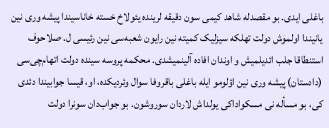باغلی ایدی. بو مقصدله شاهد کیمی سون دقیقه‌ لرینده یئولاخ خسته خاناسیندا پیشه وری نین یانیندا اولموش دولت تهلکه سیزلیک کمیته نین رایون شعبه‌سی نین رئیسی ل. صلاحوف استنطاقا جلب ائدیلمیش و اوندان افاده آلینمیشدی. محکمه پروسه سینده دولت اتهام‌چی‌سی (دادستان) پیشه وری نین اؤلومو ایله باغلی باقروفا سوال وئردیکده، او، قیسا جوابیندا دئدی کی، بو مسأله نی مسکواداکی یولداش لاردان سوروشون. بو جواب‌دان سونرا دولت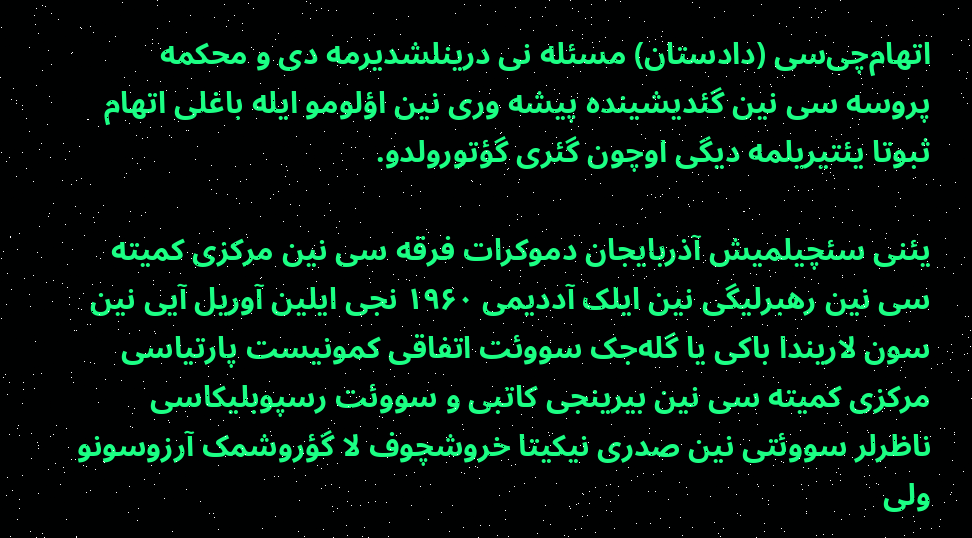اتهام‌چی‌سی (دادستان) مسئله نی درینلشدیرمه دی و محکمه پروسه سی نین گئدیشینده پیشه وری نین اؤلومو ایله باغلی اتهام ثبوتا یئتیریلمه دیگی اوچون گئری گؤتورولدو.

یئنی سئچیلمیش آذربایجان دموکرات فرقه سی نین مرکزی کمیته سی نین رهبرلیگی نین ایلک آددیمی ۱۹۶۰ نجی ایلین آوریل آیی نین سون لاریندا باکی یا گله‌جک سووئت اتفاقی کمونیست پارتیاسی مرکزی کمیته سی نین بیرینجی کاتبی و سووئت رسپوبلیکاسی ناظرلر سووئتی نین صدری نیکیتا خروشچوف لا گؤروشمک آرزوسونو ولی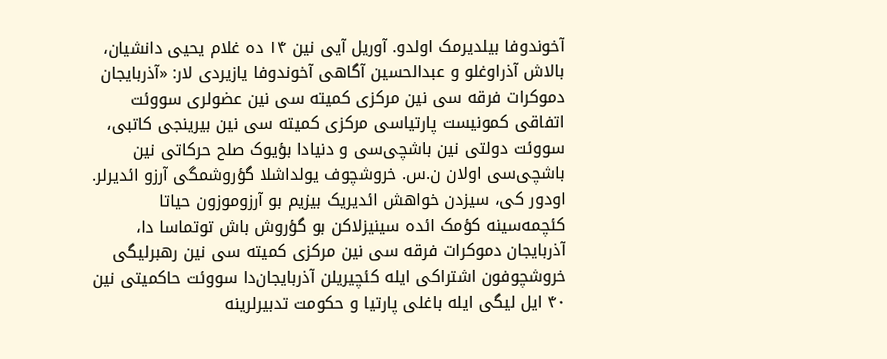آخوندوفا بیلدیرمک اولدو. آوریل آیی نین ۱۴ ده غلام یحیی دانشیان، بالاش آذراوغلو و عبدالحسین آگاهی آخوندوفا یازیردی لار: «آذربایجان دموکرات فرقه سی نین مرکزی کمیته سی نین عضولری سووئت اتفاقی کمونیست پارتیاسی مرکزی کمیته سی نین بیرینجی کاتبی، سووئت دولتی نین باشچی‌سی و دنیادا بؤیوک صلح حرکاتی نین باشچی‌سی اولان ن.س. خروشچوف یولداشلا گؤروشمگی آرزو ائدیرلر. اودور کی، سیزدن خواهش ائدیریک بیزیم بو آرزوموزون حیاتا کئچمه‌سینه کؤمک ائده سینیزلاکن بو گؤروش باش توتماسا دا، آذربایجان دموکرات فرقه سی نین مرکزی کمیته سی نین رهبرلیگی خروشچوفون اشتراکی ایله کئچیریلن آذربایجان‌دا سووئت حاکمیتی نین ۴۰ ایل لیگی ایله باغلی پارتیا و حکومت تدبیرلرینه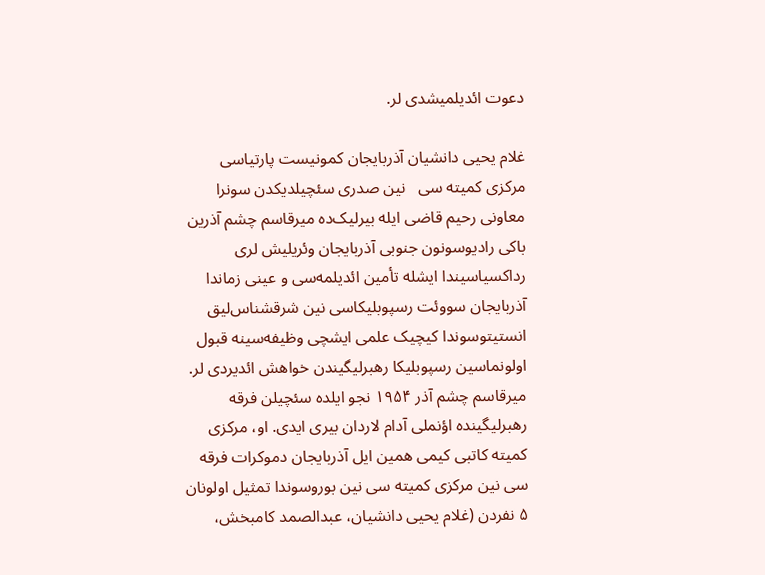دعوت ائدیلمیشدی لر.

غلام یحیی دانشیان آذربایجان کمونیست پارتیاسی مرکزی کمیته سی   نین صدری سئچیلدیکدن سونرا معاونی رحیم قاضی ایله بیرلیک‌ده میرقاسم چشم آذرین باکی رادیوسونون جنوبی آذربایجان وئریلیش لری رداکسیاسیندا ایشله تأمین ائدیلمه‌سی و عینی زماندا آذربایجان سووئت رسپوبلیکاسی نین شرقشناس‌لیق انستیتوسوندا کیچیک علمی ایشچی وظیفه‌سینه قبول اولونماسین رسپوبلیکا رهبرلیگیندن خواهش ائدیردی لر. میرقاسم چشم آذر ۱۹۵۴ نجو ایلده سئچیلن فرقه رهبرلیگینده اؤنملی آدام لاردان بیری ایدی. او، مرکزی کمیته کاتبی کیمی همین ایل آذربایجان دموکرات فرقه سی نین مرکزی کمیته سی نین بوروسوندا تمثیل اولونان ۵ نفردن (غلام یحیی دانشیان، عبدالصمد کامبخش،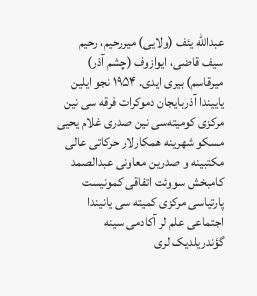عبدالله یئف (ولایی) میررحیم، رحیم سیف قاضی، ایوازوف (چشم آذر) میرقاسم) بیری ایدی. ۱۹۵۴ نجو ایلین یاییندا آذربایجان دموکرات فرقه سی نین مرکزی کومیته‌سی نین صدری غلام یحیی مسکو شهرینه همکارلار حرکاتی عالی مکتبینه و صدرین معاونی عبدالصمد کامبخش سووئت اتفاقی کمونیست پارتیاسی مرکزی کمیته سی یانیندا اجتماعی علم لر آکادمی سینه گؤندریلدیک لری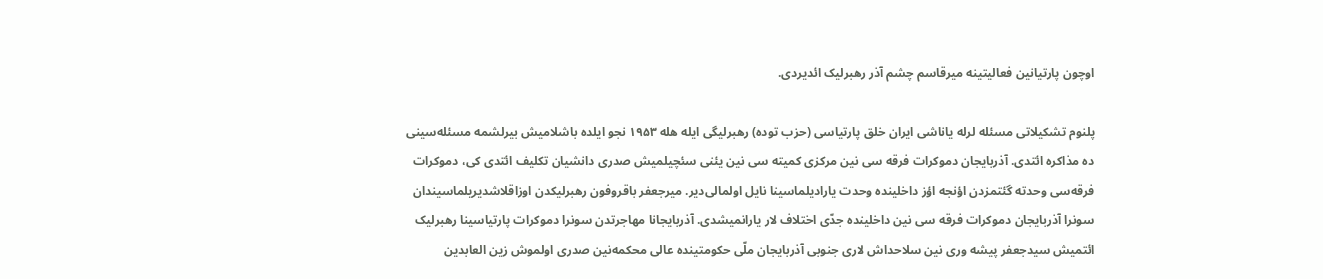اوچون پارتیانین فعالیتینه میرقاسم چشم آذر رهبرلیک ائدیردی.

پلنوم تشکیلاتی مسئله‌ لرله یاناشی ایران خلق پارتیاسی (حزب توده) رهبرلیگی ایله هله ۱۹۵۳ نجو ایلده باشلامیش بیرلشمه مسئله‌سینی ده مذاکره ائتدی. آذربایجان دموکرات فرقه سی نین مرکزی کمیته سی نین یئنی سئچیلمیش صدری دانشیان تکلیف ائتدی کی، دموکرات فرقه‌سی وحدته گئتمزدن اؤنجه اؤز داخلینده وحدت یارادیلماسینا نایل اولمالی‌دیر. میرجعفر باقروفون رهبرلیکدن اوزاقلاشدیریلماسیندان سونرا آذربایجان دموکرات فرقه سی نین داخلینده جدّی اختلاف لار یارانمیشدی. آذربایجانا مهاجرتدن سونرا دموکرات پارتیاسینا رهبرلیک ائتمیش سیدجعفر پیشه وری نین سلاحداش لاری جنوبی آذربایجان ملّی حکومتینده عالی محکمه‌نین صدری اولموش زین العابدین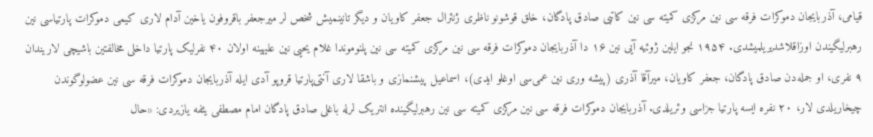قیامی، آذربایجان دموکرات فرقه سی نین مرکزی کمیته سی نین کاتبی صادق پادگان، خلق قوشونو ناظری ژنئرال جعفر کاویان و دیگر تانینمیش شخص لر میرجعفر باقروفون یاخین آدام لاری کیمی دموکرات پارتیاسی نین رهبرلیگیندن اوزاقلاشدیریلمیشدی. ۱۹۵۴ نجو ایلین ژوئیه آیی نین ۱۶ دا آذربایجان دموکرات فرقه سی نین مرکزی کمیته سی نین پلنوموندا غلام یحیی نین علیهینه اولان ۴۰ نفرلیک پارتیا داخلی مخالفتین باشیچی لاریندان ۹ نفری، او جمله‌دن صادق پادگان، جعفر کاویان، میرآقا آذری (پیشه وری نین عمی‌سی اوغلو ایدی)، اسماعیل پیشنمازی و باشقا لاری آنتی‌پارتیا قروپو آدی ایله آذربایجان دموکرات فرقه سی نین عضولوگوندن چیخاریلدی لار، ۲۰ نفره ایسه پارتیا جزاسی وئریلدی. آذربایجان دموکرات فرقه سی نین مرکزی کمیته سی نین رهبرلیگینده انتریک لرله باغلی صادق پادگان امام مصطفی یئفه یازیردی: «حال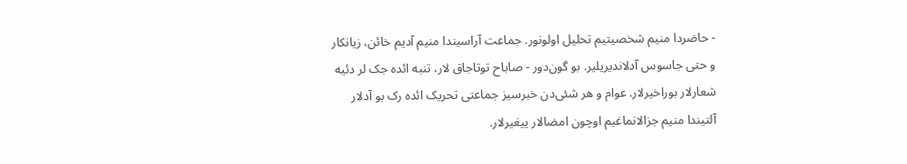- حاضردا منیم شخصیتیم تحلیل اولونور. جماعت آراسیندا منیم آدیم خائن، زیانکار و حتی جاسوس آدلاندیریلیر. بو گون‌دور - صاباح توتاجاق لار، تنبه ائد‌ه جک لر دئیه شعارلار بوراخیرلار. عوام و هر شئی‌دن خبرسیز جماعتی تحریک ائد‌ه رک بو آدلار آلتیندا منیم جزالانماغیم اوچون امضالار ییغیرلار.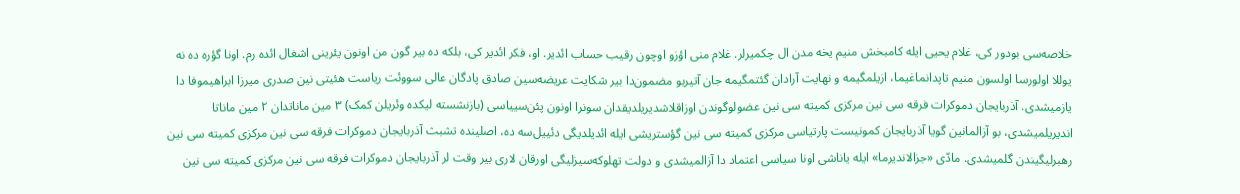خلاصه‌سی بودور کی، غلام یحیی ایله کامبخش منیم یخه مدن ال چکمیرلر. غلام منی اؤزو اوچون رقیب حساب ائدیر. او، فکر ائدیر کی، بلکه ده بیر گون من اونون یئرینی اشغال ائده رم. اونا گؤره ده نه یوللا اولورسا اولسون منیم تاپدانماغیما، ازیلمگیمه و نهایت آرادان گئتمگیمه جان آتیربو مضمون‌دا بیر شکایت عریضه‌سین صادق پادگان عالی سووئت ریاست هئیتی نین صدری میرزا ابراهیموفا دا یازمیشدی. آذربایجان دموکرات فرقه سی نین مرکزی کمیته سی نین عضولوگوندن اوزاقلاشدیریلدیقدان سونرا اونون پئن‌سییاسی (بازنشسته لیکده وئریلن کمک) ۳ مین ماناتدان ۲ مین ماناتا اندیریلمیشدی، بو آزالمانین گویا آذربایجان کمونیست پارتیاسی مرکزی کمیته سی نین گؤستریشی ایله ائدیلدیگی دئییل‌سه ده، اصلینده تشبث آذربایجان دموکرات فرقه سی نین مرکزی کمیته سی نین رهبرلیگیندن گلمیشدی. مادّی «جزالاندیرما» ایله یاناشی اونا سیاسی اعتماد دا آزالمیشدی و دولت تهلوکه‌سیزلیگی اورقان لاری بیر وقت لر آذربایجان دموکرات فرقه سی نین مرکزی کمیته سی نین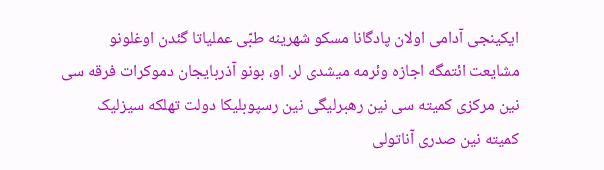ایکینجی آدامی اولان پادگانا مسکو شهرینه طبّی عملیاتا گئدن اوغلونو مشایعت ائتمگه اجازه وئرمه میشدی لر. او، بونو آذربایجان دموکرات فرقه سی نین مرکزی کمیته سی نین رهبرلیگی نین رسپوبلیکا دولت تهلکه سیزلیک کمیته نین صدری آناتولی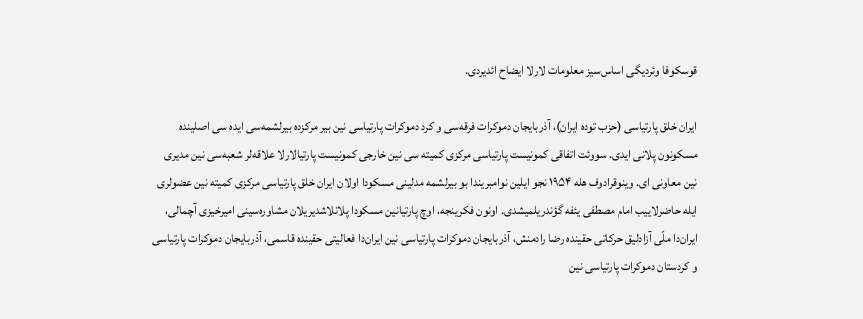قوسکوفا وئردیگی اساس‌سیز معلومات لارلا ایضاح ائدیردی.

ایران خلق پارتیاسی (حزب توده ایران)، آذربایجان دموکرات فرقه‌سی و کرد دموکرات پارتیاسی نین بیر مرکزده بیرلشمه‌سی ایده سی اصلینده مسکونون پلانی ایدی. سووئت اتفاقی کمونیست پارتیاسی مرکزی کمیته سی نین خارجی کمونیست پارتیالارلا علاقه‌لر شعبه‌سی نین مدیری نین معاونی ای. وینوقرادوف هله ۱۹۵۴ نجو ایلین نوامبریندا بو بیرلشمه مدلینی مسکودا اولان ایران خلق پارتیاسی مرکزی کمیته نین عضولری ایله حاضرلاییب امام مصطفی یئفه گؤندریلمیشدی. اونون فکرینجه، اوچ پارتیانین مسکودا پلانلاشدیریلان مشاوره‌سینی امیرخیزی آچمالی، ایران‌دا ملّی آزادلیق حرکاتی حقینده رضا رادمنش، آذربایجان دموکرات پارتیاسی نین ایران‌دا فعالیتی حقینده قاسمی، آذربایجان دموکرات پارتیاسی و کردستان دموکرات پارتیاسی نین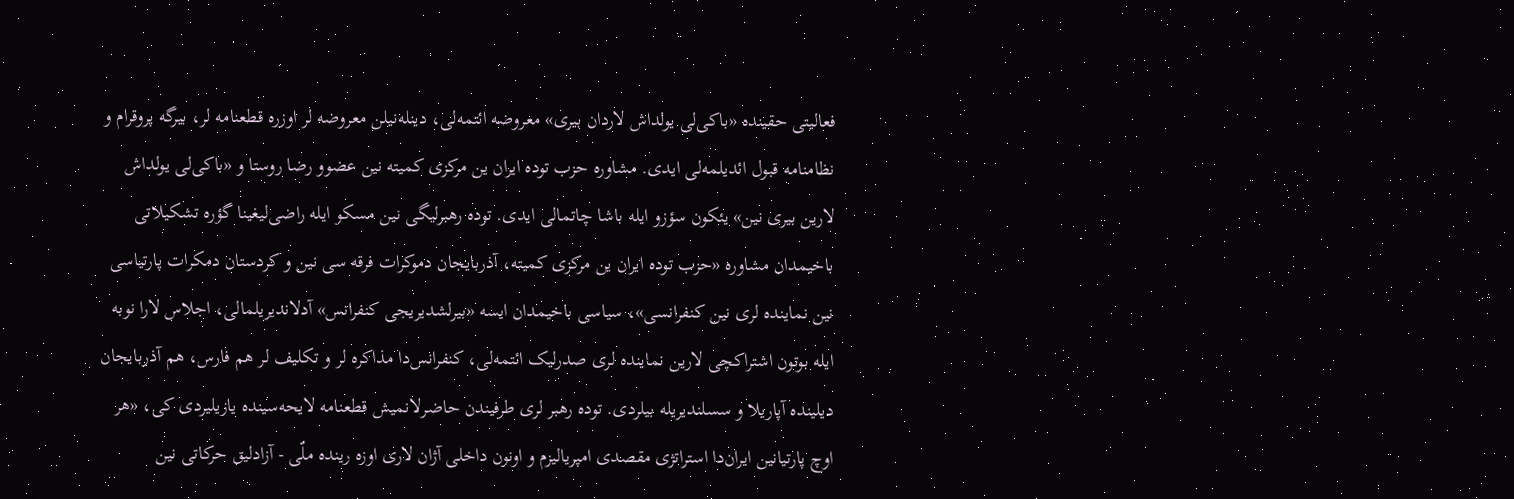فعالیتی حقینده «باکی‌لی یولداش لاردان بیری» معروضه ائتمه‌لی، دینله‌نیلن معروضه‌ لر اوزره قطعنامه‌ لر، بیرگه پروقرام و نظامنامه قبول ائدیلمه‌لی ایدی. مشاوره حزب توده ایران ین مرکزی کمیته نین عضوو رضا روستا و «باکی‌لی یولداش لارین بیری نین» یئکون سؤزو ایله باشا چاتمالی ایدی. توده رهبرلیگی نین مسکو ایله راضی‌لیغینا گؤره تشکیلاتی باخیمدان مشاوره «حزب توده ایران ین مرکزی کمیته، آذربایجان دموکرات فرقه سی نین و کردستان دمکرات پارتیاسی نین نماینده‌ لری نین کنفرانسی»، سیاسی باخیمدان ایسه «بیرلشدیریجی کنفرانس» آدلاندیریلمالی، اجلاس لارا نوبه ایله بوتون اشتراکچی لارین نماینده‌ لری صدرلیک ائتمه‌لی، کنفرانس‌دا مذاکره‌ لر و تکلیف لر هم فارس، هم آذربایجان دیلینده آپاریلا و سسلندیریله بیلردی. توده رهبر لری طرفیندن حاضرلانمیش قطعنامه لایحه‌سینده یازیلیردی کی، «هر اوچ پارتیانین ایران‌دا استراتژی مقصدی امپریالیزم و اونون داخلی آژان لاری اوزه رینده ملّی - آزادلیق حرکاتی نین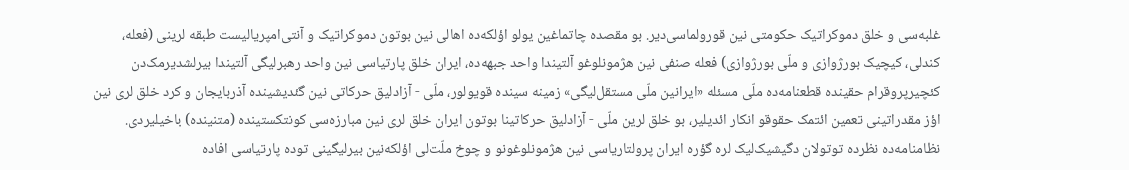غلبه‌سی و خلق دموکراتیک حکومتی نین قورولماسی‌دیر. بو مقصده چاتماغین یولو اؤلکه‌ده اهالی نین بوتون دموکراتیک و آنتی‌امپریالیست طبقه‌ لرینی (فعله، کندلی، کیچیک بورژوازی و ملّی بورژوازی) فعله صنفی نین هژمونلوغو آلتیندا واحد جبهه‌ده، ایران خلق پارتیاسی نین واحد رهبرلیگی آلتیندا بیرلشدیرمک‌دن کئچیرپروقرام حقینده قطعنامه‌ده ملّی مسئله «ایرانین ملّی مستقل‌لیگی» زمینه سینده قویولور، ملّی - آزادلیق حرکاتی نین گئدیشینده آذربایجان و کرد خلق لری نین اؤز مقدراتینی تعمین ائتمک حقوقو انکار ائدیلیر، بو خلق لرین ملّی - آزادلیق حرکاتینا بوتون ایران خلق لری نین مبارزه‌سی کونتکستینده (متنینده) باخیلیردی. نظامنامه‌ده نظرده توتولان دگیشیک‌لیک لره گؤره ایران پرولتاریاسی نین هژمونلوغونو و چوخ ملّت‌لی اؤلکه‌نین بیرلیگینی توده پارتیاسی افاده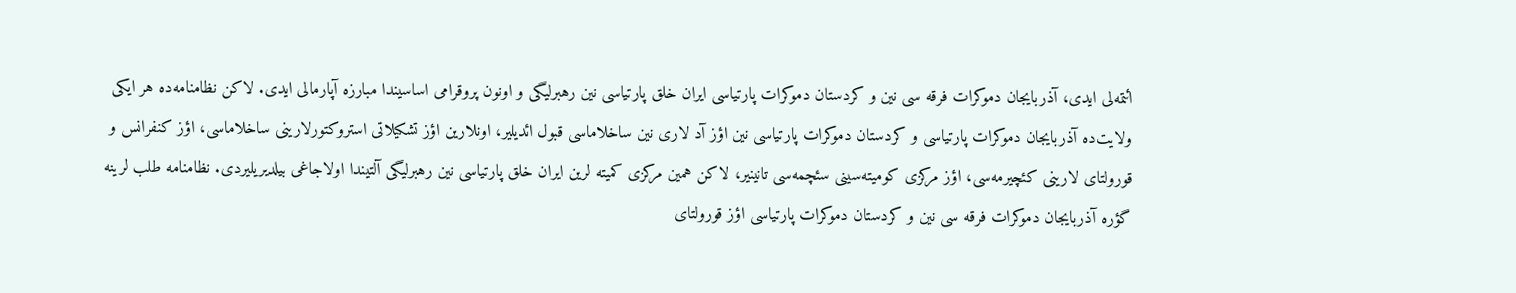ائتمه‌لی ایدی، آذربایجان دموکرات فرقه سی نین و کردستان دموکرات پارتیاسی ایران خلق پارتیاسی نین رهبرلیگی و اونون پروقرامی اساسیندا مبارزه آپارمالی ایدی. لاکن نظامنامه‌ده هر ایکی ولایت‌ده آذربایجان دموکرات پارتیاسی و کردستان دموکرات پارتیاسی نین اؤز آد لاری نین ساخلاماسی قبول ائدیلیر، اونلارین اؤز تشکیلاتی استروکتورلارینی ساخلاماسی، اؤز کنفرانس و قورولتای لارینی کئچیرمه‌سی، اؤز مرکزی کومیته‌سینی سئچمه‌سی تانینیر، لاکن همین مرکزی کمیته لرین ایران خلق پارتیاسی نین رهبرلیگی آلتیندا اولاجاغی بیلدیریلیردی. نظامنامه طلب لرینه گؤره آذربایجان دموکرات فرقه سی نین و کردستان دموکرات پارتیاسی اؤز قورولتای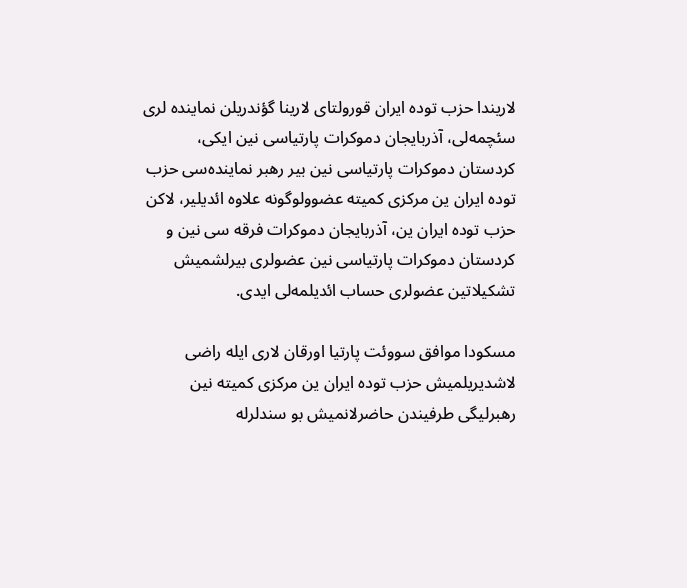لاریندا حزب توده ایران قورولتای لارینا گؤندریلن نماینده‌ لری سئچمه‌لی، آذربایجان دموکرات پارتیاسی نین ایکی، کردستان دموکرات پارتیاسی نین بیر رهبر نماینده‌سی حزب توده ایران ین مرکزی کمیته عضوولوگونه علاوه ائدیلیر، لاکن حزب توده ایران ین، آذربایجان دموکرات فرقه سی نین و کردستان دموکرات پارتیاسی نین عضولری بیرلشمیش تشکیلاتین عضولری حساب ائدیلمه‌لی ایدی.

مسکودا موافق سووئت پارتیا اورقان لاری ایله راضی لاشدیریلمیش حزب توده ایران ین مرکزی کمیته نین رهبرلیگی طرفیندن حاضرلانمیش بو سندلرله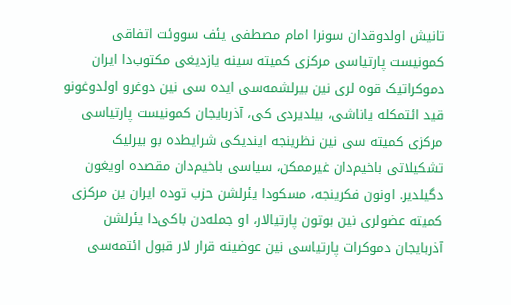تانیش اولدوقدان سونرا امام مصطفی یئف سووئت اتفاقی کمونیست پارتیاسی مرکزی کمیته سینه یازدیغی مکتوب‌دا ایران دموکراتیک قوه‌ لری نین بیرلشمه‌سی ایده سی نین دوغرو اولدوغونو قید ائتمکله یاناشی، بیلدیردی کی، آذربایجان کمونیست پارتیاسی مرکزی کمیته سی نین نظرینجه ایندیکی شرایط‌ده بو بیرلیک تشکیلاتی باخیم‌دان غیرممکن، سیاسی باخیم‌دان مقصده اویغون دگیلدیر. اونون فکرینجه، مسکودا یئرلشن حزب توده ایران ین مرکزی کمیته عضولری نین بوتون پارتیالار، او جمله‌دن باکی‌دا یئرلشن آذربایجان دموکرات پارتیاسی نین عوضینه قرار لار قبول ائتمه‌سی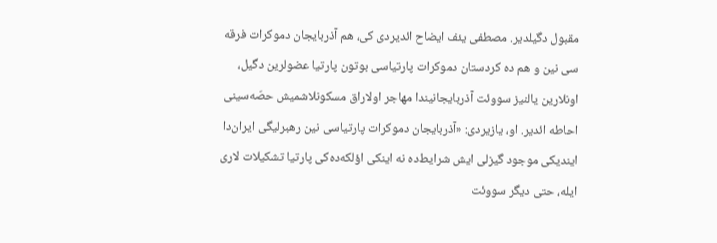مقبول دگیلدیر. مصطفی یئف ایضاح ائدیردی کی، هم آذربایجان دموکرات فرقه سی نین و هم ده کردستان دموکرات پارتیاسی بوتون پارتیا عضولرین دگیل، اونلارین یالنیز سووئت آذربایجانیندا مهاجر اولاراق مسکونلاشمیش حصّه‌سینی احاطه ائدیر. او، یازیردی: «آذربایجان دموکرات پارتیاسی نین رهبرلیگی ایران‌دا ایندیکی موجود گیزلی ایش شرایط‌ده نه اینکی اؤلکه‌ده‌کی پارتیا تشکیلات لاری ایله، حتی دیگر سووئت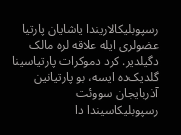رسپوبلیکالاریندا یاشایان پارتیا عضولری ایله علاقه‌ لره مالک دگیلدیر. کرد دموکرات پارتیاسینا گلدیک‌ده ایسه، بو پارتیانین آذربایجان سووئت رسپوبلیکاسیندا دا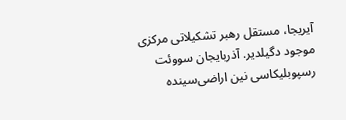آیریجا، مستقل رهبر تشکیلاتی مرکزی موجود دگیلدیر. آذربایجان سووئت رسپوبلیکاسی نین اراضی‌سینده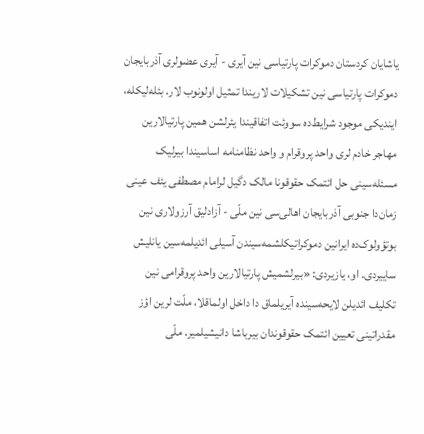یاشایان کردستان دموکرات پارتیاسی نین آیری - آیری عضولری آذربایجان دموکرات پارتیاسی نین تشکیلات لاریندا تمثیل اولونوب لار. بئله‌لیکله، ایندیکی موجود شرایط‌ده سووئت اتفاقیندا یئرلشن همین پارتیالارین مهاجر خادم لری واحد پروقرام و واحد نظامنامه اساسیندا بیرلیک مسئله‌سینی حل ائتمک حقوقونا مالک دگیل لرامام مصطفی یئف عینی زمان‌دا جنوبی آذربایجان اهالی‌سی نین ملّی - آزادلیق آرزولاری نین بوتؤولوک‌ده ایرانین دموکراتیکلشمه‌سیندن آسیلی ائدیلمه‌سین یانلیش ساییردی. او، یازیردی: «بیرلشمیش پارتیالارین واحد پروقرامی نین تکلیف ائدیلن لایحه‌سینده آیریلماق دا داخل اولماقلا، ملّت لرین اؤز مقدراتینی تعیین ائتمک حقوقوندان بیرباشا دانیشیلمیر. ملّی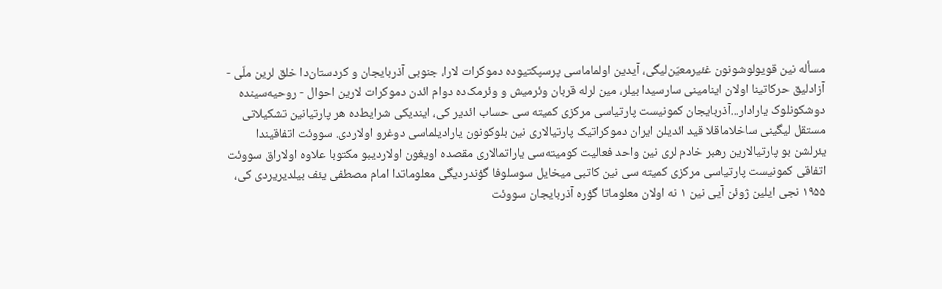مسأله نین قویولوشونون غئیرمعیّن‌لیگی، آیدین اولماماسی پرسپکتیوده دموکرات لارا، جنوبی آذربایجان و کردستان‌دا خلق لرین ملّی - آزادلیق حرکاتینا اولان اینامینی سارسیدا بیلر، مین لرله قربان وئرمیش و وئرمک‌ده دوام ائد‌ن دموکرات لارین احوال - روحیه‌سینده دوشکونلوک یارادار...آذربایجان کمونیست پارتیاسی مرکزی کمیته سی حساب ائدیر کی، ایندیکی شرایط‌ده هر پارتیانین تشکیلاتی مستقل لیگینی ساخلاماقلا قید ائدیلن ایران دموکراتیک پارتیالاری نین بلوکونون یارادیلماسی دوغرو اولاردی. سووئت اتفاقیندا یئرلشن بو پارتیالارین رهبر خادم لری نین واحد فعالیت کومیته‌سی یاراتمالاری مقصده اویغون اولاردیبو مکتوبا علاوه اولاراق سووئت اتفاقی کمونیست پارتیاسی مرکزی کمیته سی نین کاتبی میخایل سوسلوفا گؤندردیگی معلوماتدا امام مصطفی یئف بیلدیریردی کی، ۱۹۵۵ نجی ایلین ژوئن آیی نین ۱ نه اولان معلوماتا گؤره آذربایجان سووئت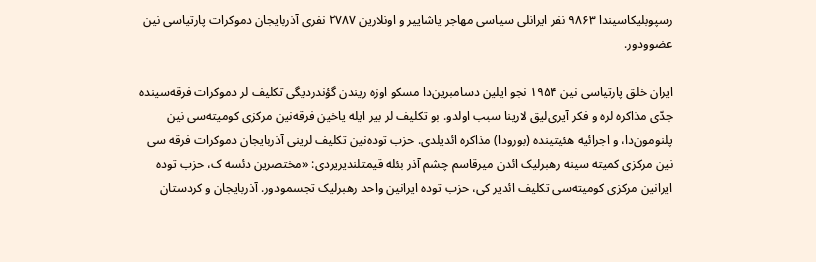رسپوبلیکاسیندا ۹۸۶۳ نفر ایرانلی سیاسی مهاجر یاشاییر و اونلارین ۲۷۸۷ نفری آذربایجان دموکرات پارتیاسی نین عضوودور.

ایران خلق پارتیاسی نین ۱۹۵۴ نجو ایلین دسامبرین‌دا مسکو اوزه ریندن گؤندردیگی تکلیف لر دموکرات فرقه‌سینده جدّی مذاکره لره و فکر آیری‌لیق لارینا سبب اولدو. بو تکلیف لر بیر ایله یاخین فرقه‌نین مرکزی کومیته‌سی نین پلنومون‌دا، و اجرائیه هئیتینده (بورودا) مذاکره ائدیلدی. حزب توده‌نین تکلیف لرینی آذربایجان دموکرات فرقه سی نین مرکزی کمیته سینه رهبرلیک ائد‌ن میرقاسم چشم آذر بئله قیمتلندیریردی: «مختصرین دئسه ک، حزب توده ایرانین مرکزی کومیته‌سی تکلیف ائدیر کی، حزب توده ایرانین واحد رهبرلیک تجسمودور. آذربایجان و کردستان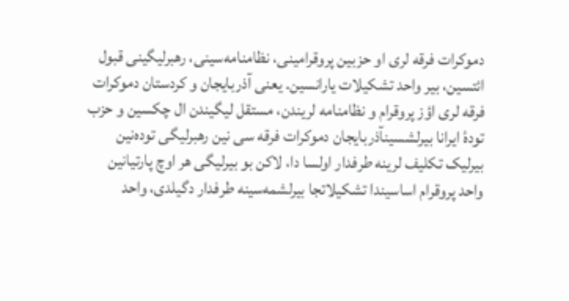دموکرات فرقه‌ لری او حزبین پروقرامینی، نظامنامه‌سینی، رهبرلیگینی قبول ائتسین، بیر واحد تشکیلات یارانسین. یعنی آذربایجان و کردستان دموکرات فرقه‌ لری اؤز پروقرام و نظامنامه‌ لریندن، مستقل لیگیندن ال چکسین و حزب تودۀ ایرانا بیرلشسینآذربایجان دموکرات فرقه سی نین رهبرلیگی توده‌نین بیرلیک تکلیف لرینه طرفدار اولسا دا، لاکن بو بیرلیگی هر اوچ پارتیانین واحد پروقرام اساسیندا تشکیلاتجا بیرلشمه‌سینه طرفدار دگیلدی، واحد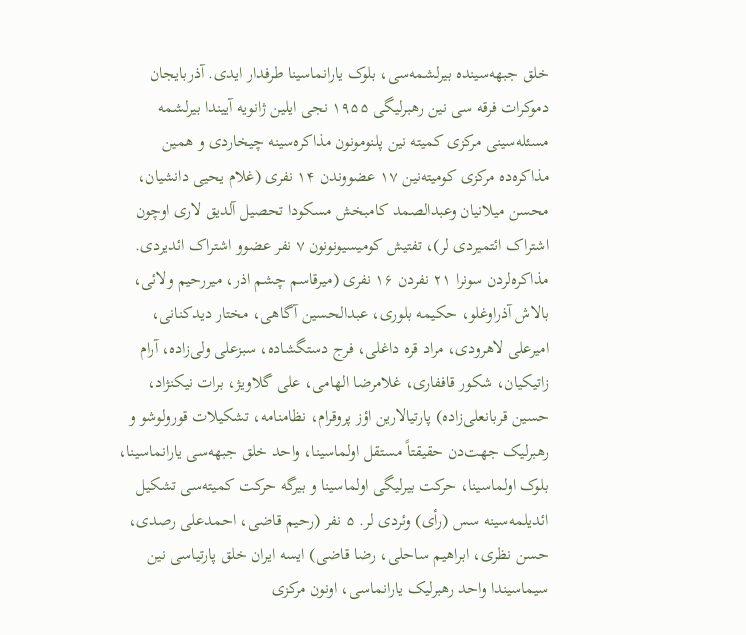خلق جبهه‌سینده بیرلشمه‌سی، بلوک یارانماسینا طرفدار ایدی. آذربایجان دموکرات فرقه سی نین رهبرلیگی ۱۹۵۵ نجی ایلین ژانویه آییندا بیرلشمه مسئله‌سینی مرکزی کمیته نین پلنومونون مذاکره‌سینه چیخاردی و همین مذاکره‌ده مرکزی کومیته‌نین ۱۷ عضووندن ۱۴ نفری (غلام یحیی دانشیان، محسن میلانیان وعبدالصمد کامبخش مسکودا تحصیل آلدیق لاری اوچون اشتراک ائتمیردی لر)، تفتیش کومیسیونونون ۷ نفر عضوو اشتراک ائدیردی. مذاکره‌لردن سونرا ۲۱ نفردن ۱۶ نفری (میرقاسم چشم اذر، میررحیم ولائی، بالاش آذراوغلو، حکیمه بلوری، عبدالحسین آگاهی، مختار دیدکنانی، امیرعلی لاهرودی، مراد قره داغلی، فرج دستگشاده، سبزعلی ولی‌زاده، آرام زاتیکیان، شکور قاففاری، غلامرضا الهامی، علی گلاویژ، برات نیکنژاد، حسین قربانعلی‌زاده) پارتیالارین اؤز پروقرام، نظامنامه، تشکیلات قورولوشو و رهبرلیک جهت‌دن حقیقتاً مستقل اولماسینا، واحد خلق جبهه‌سی یارانماسینا، بلوک اولماسینا، حرکت بیرلیگی اولماسینا و بیرگه حرکت کمیته‌سی تشکیل ائدیلمه‌سینه سس (رأی) وئردی لر. ۵ نفر (رحیم قاضی، احمدعلی رصدی، حسن نظری، ابراهیم ساحلی، رضا قاضی) ایسه ایران خلق پارتیاسی نین سیماسیندا واحد رهبرلیک یارانماسی، اونون مرکزی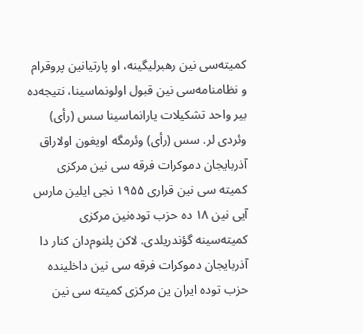کمیته‌سی نین رهبرلیگینه، او پارتیانین پروقرام و نظامنامه‌سی نین قبول اولونماسینا، نتیجه‌ده بیر واحد تشکیلات یارانماسینا سس (رأی) وئردی لر. سس (رأی) وئرمگه اویغون اولاراق آذربایجان دموکرات فرقه سی نین مرکزی کمیته سی نین قراری ۱۹۵۵ نجی ایلین مارس آیی نین ۱۸ ده حزب توده‌نین مرکزی کمیته‌سینه گؤندریلدی. لاکن پلنوم‌دان کنار دا آذربایجان دموکرات فرقه سی نین داخلینده حزب توده ایران ین مرکزی کمیته سی نین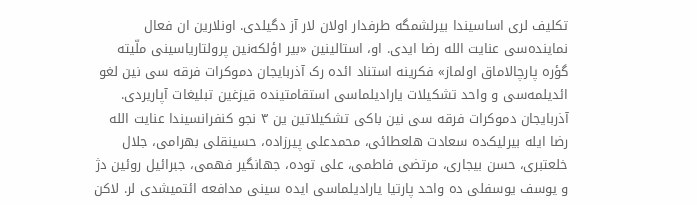تکلیف لری اساسیندا بیرلشمگه طرفدار اولان لار آز دگیلدی. اونلارین ان فعال نماینده‌سی عنایت الله رضا ایدی. او، استالینین «بیر اؤلکه‌نین پرولتاریاسینی ملّیته گؤره پارچالاماق اولماز» فکرینه استناد ائد‌ه رک آذربایجان دموکرات فرقه سی نین لغو ائدیلمه‌سی و واحد تشکیلات یارادیلماسی استقامتینده قیزغین تبلیغات آپاریردی. آذربایجان دموکرات فرقه سی نین باکی تشکیلاتین ین ۳ نجو کنفرانسیندا عنایت الله رضا ایله بیرلیک‌ده سعادت هلعطائی، محمدعلی پیرزاده، حسینقلی بهرامی، جلال خلعتبری، حسن بیجاری، مرتضی فاطمی، علی توده، جهانگیر فهمی، جبرائیل روئین دژ و یوسف یوسفلی ده واحد پارتیا یارادیلماسی ایده سینی مدافعه ائتمیشدی لر. لاکن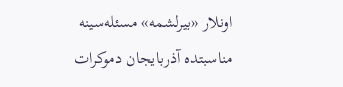اونلار «بیرلشمه» مسئله‌سینه مناسبتده آذربایجان دموکرات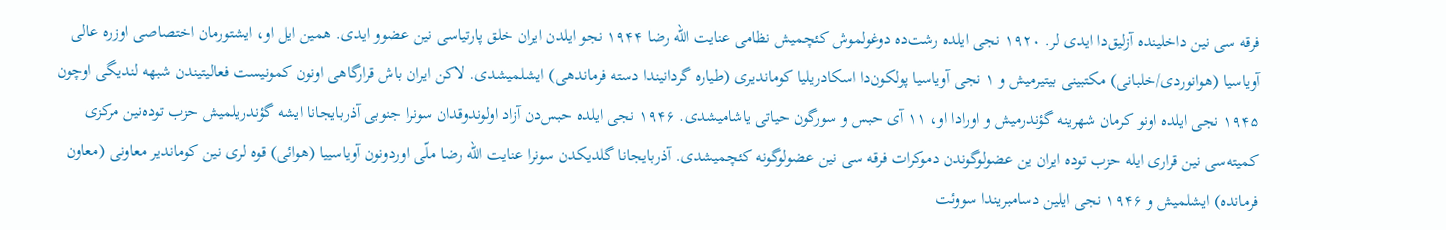فرقه سی نین داخلینده آزلیق‌دا ایدی لر. ۱۹۲۰ نجی ایلده رشت‌ده دوغولموش کئچمیش نظامی عنایت الله رضا ۱۹۴۴ نجو ایلدن ایران خلق پارتیاسی نین عضوو ایدی. همین ایل او، ایشتورمان اختصاصی اوزره عالی آویاسیا (هوانوردی/خلبانی) مکتبینی بیتیرمیش و ۱ نجی آویاسیا پولکون‌دا اسکادریلیا کوماندیری (طیاره گردانیندا دسته فرماندهی) ایشلمیشدی. لاکن ایران باش قرارگاهی اونون کمونیست فعالیتیندن شبهه لندیگی اوچون ۱۹۴۵ نجی ایلده اونو کرمان شهرینه گؤندرمیش و اورادا او، ۱۱ آی حبس و سورگون حیاتی یاشامیشدی. ۱۹۴۶ نجی ایلده حبس‌دن آزاد اولوندوقدان سونرا جنوبی آذربایجانا ایشه گؤندریلمیش حزب توده‌نین مرکزی کمیته‌سی نین قراری ایله حزب توده ایران ین عضولوگوندن دموکرات فرقه سی نین عضولوگونه کئچمیشدی. آذربایجانا گلدیکدن سونرا عنایت الله رضا ملّی اوردونون آویاسییا (هوائی) قوه‌ لری نین کوماندیر معاونی (معاون فرمانده) ایشلمیش و ۱۹۴۶ نجی ایلین دسامبریندا سووئت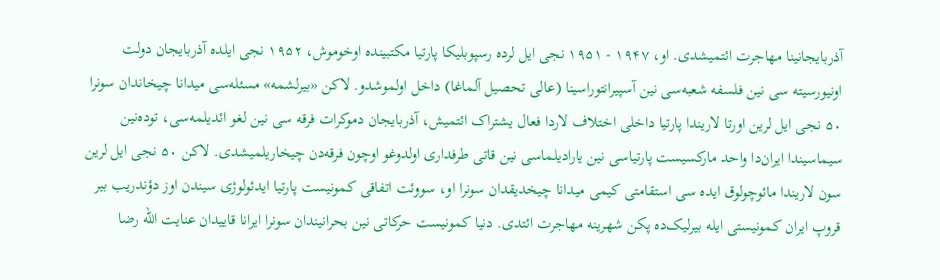آذربایجانینا مهاجرت ائتمیشدی. او، ۱۹۴۷ - ۱۹۵۱ نجی ایل لرده رسپوبلیکا پارتیا مکتبینده اوخوموش، ۱۹۵۲ نجی ایلده آذربایجان دولت اونیورسیته سی نین فلسفه شعبه‌سی نین آسپیرانتوراسینا (عالی تحصیل آلماغا) داخل اولموشدو. لاکن «بیرلشمه» مسئله‌سی میدانا چیخاندان سونرا ۵۰ نجی ایل لرین اورتا لاریندا پارتیا داخلی اختلاف لاردا فعال یشتراک ائتمیش، آذربایجان دموکرات فرقه سی نین لغو ائدیلمه‌سی، توده‌نین سیماسیندا ایران‌دا واحد مارکسیست پارتیاسی نین یارادیلماسی نین قاتی طرفداری اولدوغو اوچون فرقه‌دن چیخاریلمیشدی. لاکن ۵۰ نجی ایل لرین سون لاریندا مائوچولوق ایده سی استقامتی کیمی میدانا چیخدیقدان سونرا او، سووئت اتفاقی کمونیست پارتیا ایدئولوژی سیندن اوز دؤندریب بیر قروپ ایران کمونیستی ایله بیرلیک‌ده پکن شهرینه مهاجرت ائتدی. دنیا کمونیست حرکاتی نین بحرانیندان سونرا ایرانا قاییدان عنایت الله رضا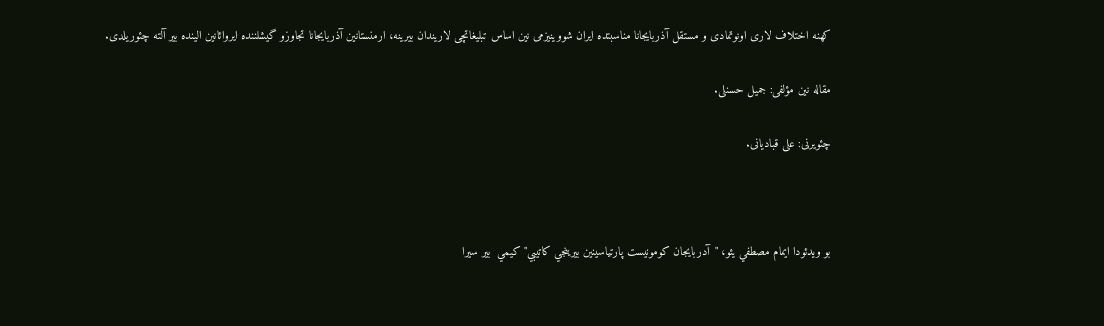کهنه اختلاف لاری اونوتمادی و مستقل آذربایجانا مناسبتده ایران شووینیزمی نین اساس تبلیغاتچی لاریندان بیرینه، ارمنستانین آذربایجانا تجاوزو گیشلننده ایروائانین الینده بیر آلته چئوریلدی.

مقاله نین مؤلفی: جمیل حسنلی.

چئویرنی: علی قبادیانی.



بو ويدئودا ايمام مصطفي يئو، "آدربايجان كومونيست پارتياسينين بيرينجي كاتيبي"كيمي  بير سيرا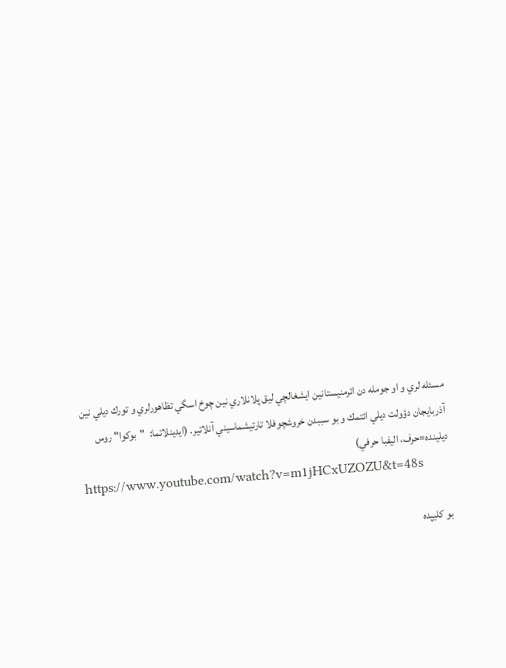مسئله لري و او جومله دن ائرمنيستانين ايشغالچي ليق پلانلاري نين چوخ اسگي تظاهورلري و تورك ديلي نين آذربايجان دؤولت ديلي ائتمك و بو سببدن خروشچوفلا تارتيشماسيني آنلاتير. (ايدينلاتما:  "بوكوا" روس ديلينده=حرف، اليفبا حرفي)
https://www.youtube.com/watch?v=m1jHCxUZOZU&t=48s

بو كليپده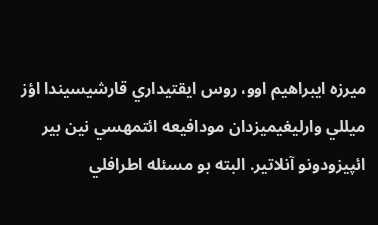ميرزه ايبراهيم اوو، روس ايقتيداري قارشيسيندا اؤز ميللي وارليغيميزدان مودافيعه ائتمهسي نين بير ائپيزودونو آنلاتير. البته بو مسئله اطرافلي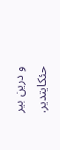و درين بير حئكايتدير.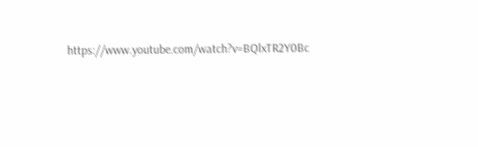https://www.youtube.com/watch?v=BQlxTR2Y0Bc